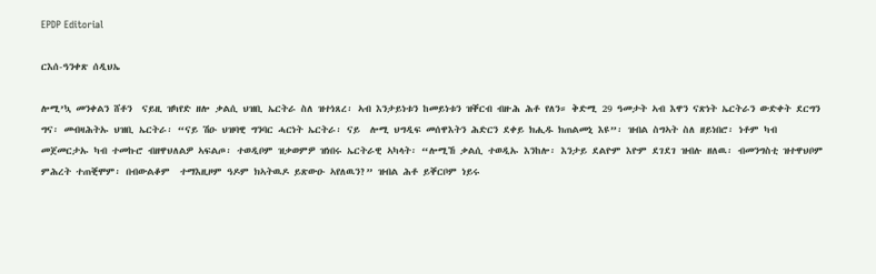EPDP Editorial

ርእሰ-ዓንቀጽ ሰዲህኤ

ሎሚ’ኳ መንቀልን ሸቶን  ናይዚ ዝካየድ ዘሎ ቃልሲ ህዝቢ ኤርትራ ስለ ዝተነጸረ፡ ኣብ እንታይነቱን ከመይነቱን ዝቐርብ ብዙሕ ሕቶ የለን። ቅድሚ 29 ዓመታት ኣብ እዋን ናጽነት ኤርትራን ውድቀት ደርግን ግና፡ መብዛሕትኡ ህዝቢ ኤርትራ፡ “ናይ ሽዑ ህዝባዊ ግንባር ሓርነት ኤርትራ፡ ናይ  ሎሚ ህግዲፍ መሰዋእትን ሕድርን ደቀይ ክሒዱ ክጠልመኒ እዩ”፡ ዝብል ስግኣት ስለ ዘይነበሮ፡ ነቶም ካብ መጀመርታኡ ካብ ተመኩሮ ብዘዋህለልዎ ኣፍልጦ፡ ተወዲቦም ዝቃወምዎ ዝነበሩ ኤርትራዊ ኣካላት፡ “ሎሚኸ ቃልሲ ተወዲኡ እንከሎ፡ እንታይ ደልዮም እዮም ደገደገ ዝብሉ ዘለዉ፡ ብመንግስቲ ዝተዋህቦም ምሕረት ተጠቒሞም፡ በብውልቆም  ተማእዚዞም ዓዶም ክኣትዉዶ ይጽውዑ ኣየለዉን?” ዝብል ሕቶ ይቐርቦም ነይሩ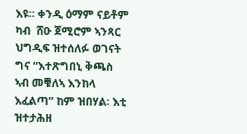እዩ። ቀንዲ ዕማም ናይቶም ካብ  ሸዑ ጀሚሮም ኣንጻር ህግዲፍ ዝተሰለፉ ወገናት ግና “እተጽግበኒ ቅጫስ ኣብ መቑለኣ እንከላ እፈልጣ” ከም ዝበሃል፡ እቲ ዝተታሕዘ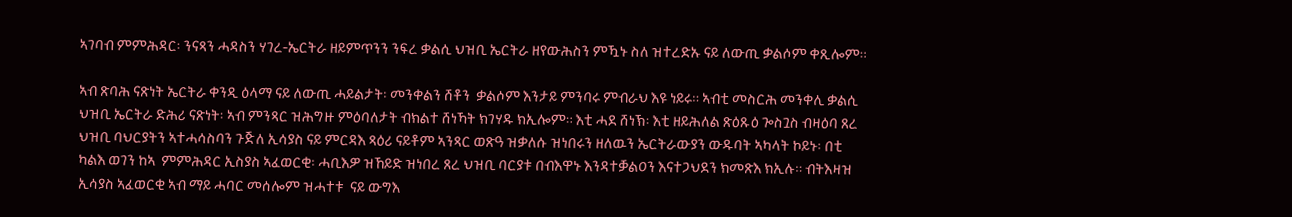ኣገባብ ምምሕዳር፡ ንናጻን ሓዳስን ሃገረ-ኤርትራ ዘይምጥንን ንፍረ ቃልሲ ህዝቢ ኤርትራ ዘየውሕስን ምዃኑ ስለ ዝተረድኡ ናይ ለውጢ ቃልሶም ቀጺሎም።

ኣብ ጽባሕ ናጽነት ኤርትራ ቀንዲ ዕላማ ናይ ለውጢ ሓይልታት፡ መንቀልን ሸቶን  ቃልሶም እንታይ ምንባሩ ምብራህ እዩ ነይሩ። ኣብቲ መስርሕ መንቀሊ ቃልሲ ህዝቢ ኤርትራ ድሕሪ ናጽነት፡ ኣብ ምንጻር ዝሕግዙ ምዕባለታት ብክልተ ሸነኻት ክገሃዱ ክኢሎም። እቲ ሓደ ሸነኽ፡ እቲ ዘይሕለል ጽዕጹዕ ጐስጓስ ብዛዕባ ጸረ ህዝቢ ባህርያትን ኣተሓሳስባን ጉጅለ ኢሳያስ ናይ ምርዳእ ጻዕሪ ናይቶም ኣንጻር ወጽዓ ዝቃለሱ ዝነበሩን ዘለዉን ኤርትራውያን ውዱባት ኣካላት ኮይኑ፡ በቲ ካልእ ወገን ከኣ  ምምሕዳር ኢስያስ ኣፈወርቂ፡ ሓቢእዎ ዝኸይድ ዝነበረ ጸረ ህዝቢ ባርያቱ በብእዋኑ እንዳተቓልዐን እናተጋህደን ክመጽእ ክኢሉ። ብትእዛዝ ኢሳያስ ኣፈወርቂ ኣብ ማይ ሓባር መሰሎም ዝሓተቱ  ናይ ውግእ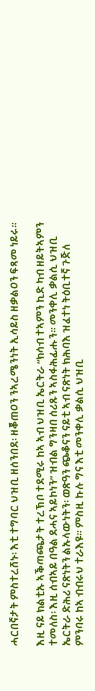ሓርበኛታት ምስተረሸኑ፡ እቲ ተግባር ህዝቢ ዘሰንበደ፡ ዘቖጠዐን ንኣረሜንነት ኢሳይስ ዘቃልዐን ፍጻመ ነይሩ።

እዚ ናይ ክልቲኡ ኣቕጣጫታት ተረኽቦ ተደሚሩ ከኣ ኣብ ህዝቢ ኤርትራ “ክሳብ ተኣምን ኪድ ካብ ዘይትኣምን ተመለስ፡ እዚ ሰብኣይ በዓል ደሓና ኣይኮነን” ዝብል ግንዛበ ሰሪጹን ኣስፋሕፊሑን። መንቀሊ ቃልሲ ህዝቢ ኤርትራ ድሕሪ ናጽነትን ልኡላውነትን፡ ወጽዓን ጭቆናን ናይቲ ኣብ ናጽነት ክሕባእ ዝፈተነ ትዕቢተኛ ጉጅለ ምንባሩ ከኣ ብብሩህ ተራእዩ። ምስዚ ኩሉ ግና እቲ መንቀሊ ቃልሲ ህዝቢ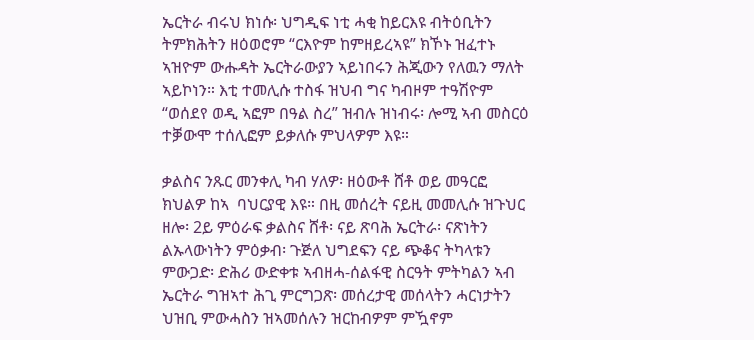ኤርትራ ብሩህ ክነሱ፡ ህግዲፍ ነቲ ሓቂ ከይርእዩ ብትዕቢትን ትምክሕትን ዘዕወሮም “ርእዮም ከምዘይረኣዩ” ክኾኑ ዝፈተኑ ኣዝዮም ውሑዳት ኤርትራውያን ኣይነበሩን ሕጂውን የለዉን ማለት ኣይኮነን። እቲ ተመሊሱ ተስፋ ዝህብ ግና ካብዞም ተዓሽዮም “ወሰደየ ወዲ ኣፎም በዓል ስረ” ዝብሉ ዝነብሩ፡ ሎሚ ኣብ መስርዕ ተቓውሞ ተሰሊፎም ይቃለሱ ምህላዎም እዩ።

ቃልስና ንጹር መንቀሊ ካብ ሃለዎ፡ ዘዕውቶ ሸቶ ወይ መዓርፎ ክህልዎ ከኣ  ባህርያዊ እዩ። በዚ መሰረት ናይዚ መመሊሱ ዝጉህር ዘሎ፡ 2ይ ምዕራፍ ቃልስና ሸቶ፡ ናይ ጽባሕ ኤርትራ፡ ናጽነትን ልኡላውነትን ምዕቃብ፡ ጉጅለ ህግደፍን ናይ ጭቆና ትካላቱን ምውጋድ፡ ድሕሪ ውድቀቱ ኣብዘሓ-ሰልፋዊ ስርዓት ምትካልን ኣብ ኤርትራ ግዝኣተ ሕጊ ምርግጋጽ፡ መሰረታዊ መሰላትን ሓርነታትን ህዝቢ ምውሓስን ዝኣመሰሉን ዝርከብዎም ምዃኖም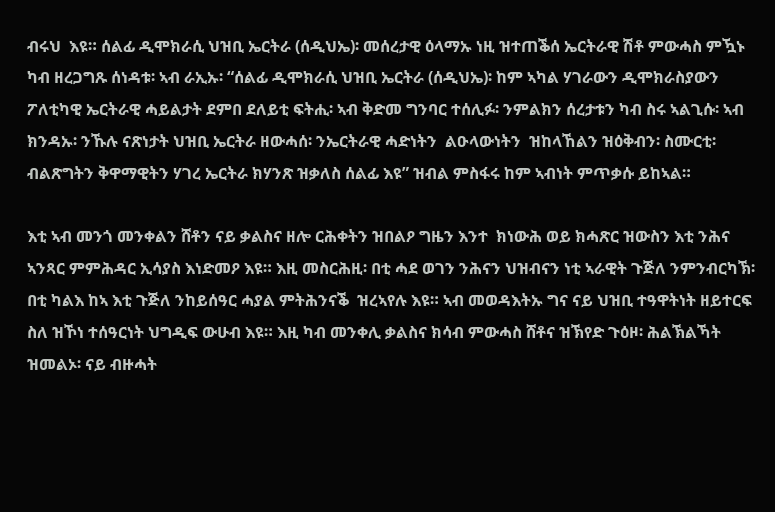ብሩህ  እዩ። ሰልፊ ዲሞክራሲ ህዝቢ ኤርትራ (ሰዲህኤ)፡ መሰረታዊ ዕላማኡ ነዚ ዝተጠቕሰ ኤርትራዊ ሽቶ ምውሓስ ምዃኑ ካብ ዘረጋግጹ ሰነዳቱ፡ ኣብ ራኢኡ፡ “ሰልፊ ዲሞክራሲ ህዝቢ ኤርትራ (ሰዲህኤ)፡ ከም ኣካል ሃገራውን ዲሞክራስያውን ፖለቲካዊ ኤርትራዊ ሓይልታት ደምበ ደለይቲ ፍትሒ፡ ኣብ ቅድመ ግንባር ተሰሊፉ፡ ንምልክን ሰረታቱን ካብ ስሩ ኣልጊሱ፡ ኣብ ክንዳኡ፡ ንኹሉ ናጽነታት ህዝቢ ኤርትራ ዘውሓሰ፡ ንኤርትራዊ ሓድነትን  ልዑላውነትን  ዝከላኸልን ዝዕቅብን፡ ስሙርቲ፡ ብልጽግትን ቅዋማዊትን ሃገረ ኤርትራ ክሃንጽ ዝቃለስ ሰልፊ እዩ” ዝብል ምስፋሩ ከም ኣብነት ምጥቃሱ ይከኣል።

እቲ ኣብ መንጎ መንቀልን ሸቶን ናይ ቃልስና ዘሎ ርሕቀትን ዝበልዖ ግዜን እንተ  ክነውሕ ወይ ክሓጽር ዝውስን እቲ ንሕና ኣንጻር ምምሕዳር ኢሳያስ እነድመዖ እዩ። እዚ መስርሕዚ፡ በቲ ሓደ ወገን ንሕናን ህዝብናን ነቲ ኣራዊት ጉጅለ ንምንብርካኽ፡ በቲ ካልእ ከኣ እቲ ጉጅለ ንከይሰዓር ሓያል ምትሕንናቕ  ዝረኣየሉ እዩ። ኣብ መወዳእትኡ ግና ናይ ህዝቢ ተዓዋትነት ዘይተርፍ ስለ ዝኾነ ተሰዓርነት ህግዲፍ ውሁብ እዩ። እዚ ካብ መንቀሊ ቃልስና ክሳብ ምውሓስ ሸቶና ዝኽየድ ጉዕዞ፡ ሕልኽልኻት ዝመልኦ፡ ናይ ብዙሓት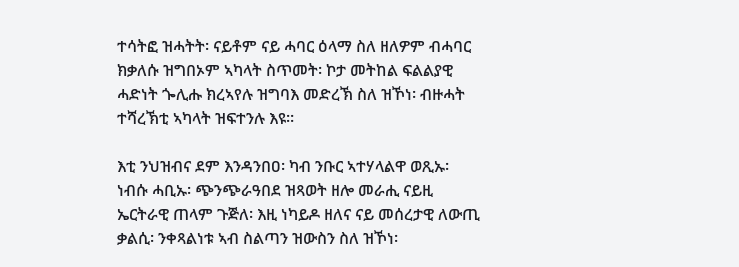ተሳትፎ ዝሓትት፡ ናይቶም ናይ ሓባር ዕላማ ስለ ዘለዎም ብሓባር ክቃለሱ ዝግበኦም ኣካላት ስጥመት፡ ኮታ መትከል ፍልልያዊ ሓድነት ጐሊሑ ክረኣየሉ ዝግባእ መድረኽ ስለ ዝኾነ፡ ብዙሓት ተሻረኽቲ ኣካላት ዝፍተንሉ እዩ።

እቲ ንህዝብና ደም እንዳንበዐ፡ ካብ ንቡር ኣተሃላልዋ ወጺኡ፡ ነብሱ ሓቢኡ፡ ጭንጭራዓበደ ዝጻወት ዘሎ መራሒ ናይዚ ኤርትራዊ ጠላም ጉጅለ፡ እዚ ነካይዶ ዘለና ናይ መሰረታዊ ለውጢ ቃልሲ፡ ንቀጻልነቱ ኣብ ስልጣን ዝውስን ስለ ዝኾነ፡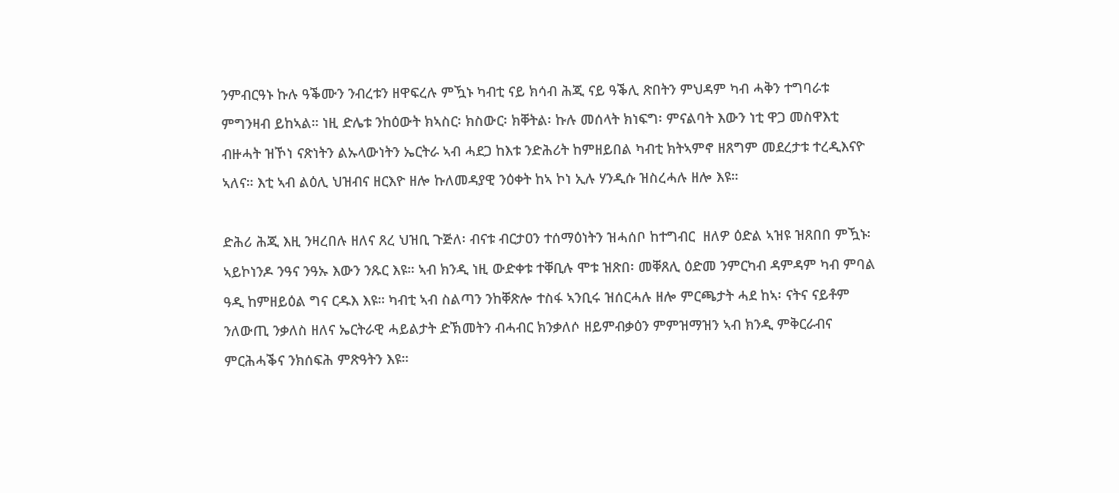ንምብርዓኑ ኩሉ ዓቕሙን ንብረቱን ዘዋፍረሉ ምዃኑ ካብቲ ናይ ክሳብ ሕጂ ናይ ዓቕሊ ጽበትን ምህዳም ካብ ሓቅን ተግባራቱ ምግንዛብ ይከኣል። ነዚ ድሌቱ ንከዕውት ክኣስር፡ ክስውር፡ ክቐትል፡ ኩሉ መሰላት ክነፍግ፡ ምናልባት እውን ነቲ ዋጋ መስዋእቲ ብዙሓት ዝኾነ ናጽነትን ልኡላውነትን ኤርትራ ኣብ ሓደጋ ከእቱ ንድሕሪት ከምዘይበል ካብቲ ክትኣምኖ ዘጸግም መደረታቱ ተረዲእናዮ ኣለና። እቲ ኣብ ልዕሊ ህዝብና ዘርእዮ ዘሎ ኩለመዳያዊ ንዕቀት ከኣ ኮነ ኢሉ ሃንዲሱ ዝስረሓሉ ዘሎ እዩ።

ድሕሪ ሕጂ እዚ ንዛረበሉ ዘለና ጸረ ህዝቢ ጉጅለ፡ ብናቱ ብርታዐን ተሰማዕነትን ዝሓሰቦ ከተግብር  ዘለዎ ዕድል ኣዝዩ ዝጸበበ ምዃኑ፡ ኣይኮነንዶ ንዓና ንዓኡ እውን ንጹር እዩ። ኣብ ክንዲ ነዚ ውድቀቱ ተቐቢሉ ሞቱ ዝጽበ፡ መቐጸሊ ዕድመ ንምርካብ ዳምዳም ካብ ምባል ዓዲ ከምዘይዕል ግና ርዱእ እዩ። ካብቲ ኣብ ስልጣን ንከቐጽሎ ተስፋ ኣንቢሩ ዝሰርሓሉ ዘሎ ምርጫታት ሓደ ከኣ፡ ናትና ናይቶም ንለውጢ ንቃለስ ዘለና ኤርትራዊ ሓይልታት ድኽመትን ብሓብር ክንቃለሶ ዘይምብቃዕን ምምዝማዝን ኣብ ክንዲ ምቅርራብና ምርሕሓቕና ንክሰፍሕ ምጽዓትን እዩ።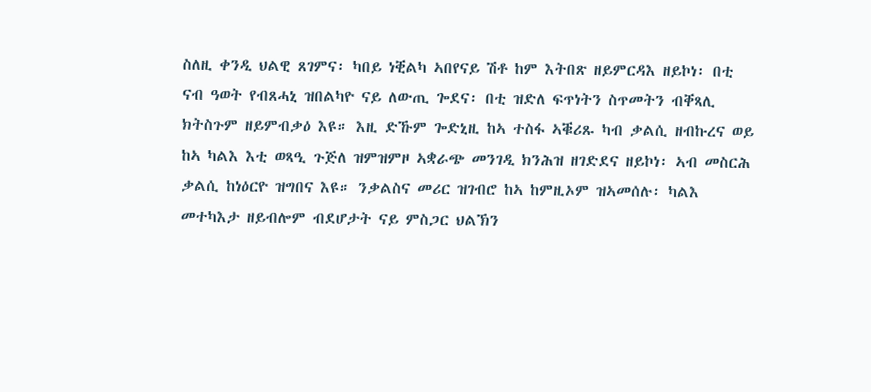ስለዚ ቀንዲ ህልዊ ጸገምና፡ ካበይ ነቒልካ ኣበየናይ ሽቶ ከም እትበጽ ዘይምርዳእ ዘይኮነ፡ በቲ ናብ ዓወት የብጸሓኒ ዝበልካዮ ናይ ለውጢ ጐደና፡ በቲ ዝድለ ፍጥነትን ስጥመትን ብቐጻሊ ክትስጉም ዘይምብቃዕ እዩ። እዚ ድኹም ጐድኒዚ ከኣ ተስፋ ኣቑሪጹ ካብ ቃልሲ ዘብኩረና ወይ ከኣ ካልእ እቲ ወጻዒ ጉጅለ ዝምዝምዞ ኣቋራጭ መንገዲ ክንሕዝ ዘገድደና ዘይኮነ፡ ኣብ መስርሕ ቃልሲ ከነዕርዮ ዝግበና እዩ። ንቃልስና መሪር ዝገብሮ ከኣ ከምዚኦም ዝኣመሰሉ፡ ካልእ መተካእታ ዘይብሎም ብደሆታት ናይ ምስጋር ህልኽን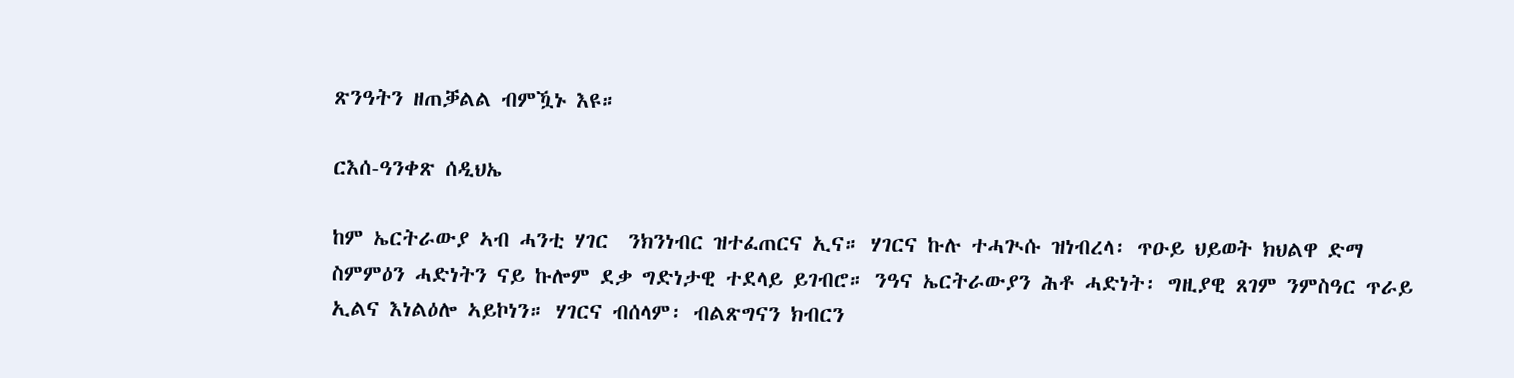ጽንዓትን ዘጠቓልል ብምዃኑ እዩ።

ርእሰ-ዓንቀጽ ሰዲህኤ

ከም ኤርትራውያ ኣብ ሓንቲ ሃገር  ንክንነብር ዝተፈጠርና ኢና። ሃገርና ኩሉ ተሓጒሱ ዝነብረላ፡ ጥዑይ ህይወት ክህልዋ ድማ ስምምዕን ሓድነትን ናይ ኩሎም ደቃ ግድነታዊ ተደላይ ይገብሮ። ንዓና ኤርትራውያን ሕቶ ሓድነት፡ ግዚያዊ ጸገም ንምስዓር ጥራይ ኢልና እነልዕሎ ኣይኮነን። ሃገርና ብሰላም፡ ብልጽግናን ክብርን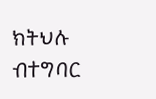ክትህሉ ብተግባር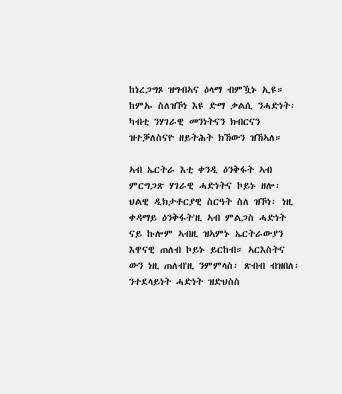ከነረጋግጾ ዝግብኣና ዕላማ ብምዃኑ ኢዩ። ከምኡ ስለዝኾነ እዩ ድማ ቃልሲ ንሓድነት፡ ካብቲ ንሃገራዊ መንነትናን ክብርናን ዝተቓለስናዮ ዘይትሕት ክኸውን ዝኸኣለ።

ኣብ ኤርትራ እቲ ቀንዲ ዕንቅፋት ኣብ ምርግጋጽ ሃገራዊ ሓድነትና ኮይኑ ዘሎ፡ ህልዊ ዲክታቶርያዊ ስርዓት ስለ ዝኾነ፡ ነዚ ቀዳማይ ዕንቅፋት'ዚ ኣብ ምልጋስ ሓድነት ናይ ኩሎም ኣብዚ ዝኣምኑ ኤርትራውያን እዋናዊ ጠለብ ኮይኑ ይርከብ። ኣርእስትና ውን ነዚ ጠለብ'ዚ ንምምላስ፡ ጽብብ ብዝበለ፡ ንተደላይነት ሓድነት ዝድህስስ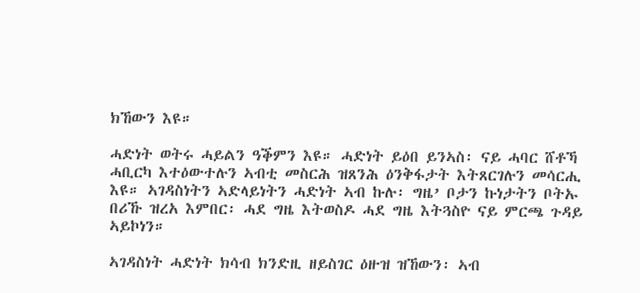ክኸውን እዩ።

ሓድነት ወትሩ ሓይልን ዓቕምን እዩ። ሓድነት ይዕበ ይንኣስ፡ ናይ ሓባር ሸቶኻ ሓቢርካ እተዕውተሉን ኣብቲ መስርሕ ዝጸንሕ ዕንቅፋታት እትጸርገሉን መሳርሒ እዩ። ኣገዳስነትን ኣድላይነትን ሓድነት ኣብ ኩሉ፡ ግዜ’ ቦታን ኩነታትን ቦትኡ በሪኹ ዝረአ እምበር፡ ሓደ ግዜ እትወስዶ ሓደ ግዜ እትጓስዮ ናይ ምርጫ ጉዳይ ኣይኮነን።

ኣገዳስነት ሓድነት ክሳብ ክንድዚ ዘይስገር ዕዙዝ ዝኸውን፡ ኣብ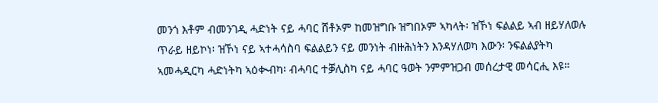መንጎ እቶም ብመንገዲ ሓድነት ናይ ሓባር ሸቶኦም ከመዝግቡ ዝግበኦም ኣካላት፡ ዝኾነ ፍልልይ ኣብ ዘይሃለወሉ ጥራይ ዘይኮነ፡ ዝኾነ ናይ ኣተሓሳስባ ፍልልይን ናይ መንነት ብዙሕነትን እንዳሃለወካ እውን፡ ንፍልልያትካ ኣመሓዲርካ ሓድነትካ ኣዕቊብካ፡ ብሓባር ተቓሊስካ ናይ ሓባር ዓወት ንምምዝጋብ መሰረታዊ መሳርሒ እዩ።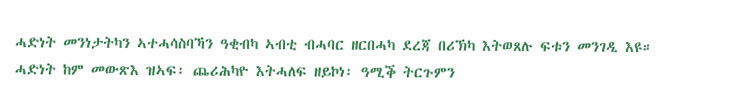ሓድነት መንነታትካን ኣተሓሳስባኻን ዓቂብካ ኣብቲ ብሓባር ዘርበሓካ ደረጃ በሪኽካ እትወጸሉ ፍቱን መንገዲ እዩ። ሓድነት ከም መውጽእ ዝኣፍ፡ ጨሪሕካዮ እትሓለፍ ዘይኮነ፡ ዓሚቕ ትርጉምን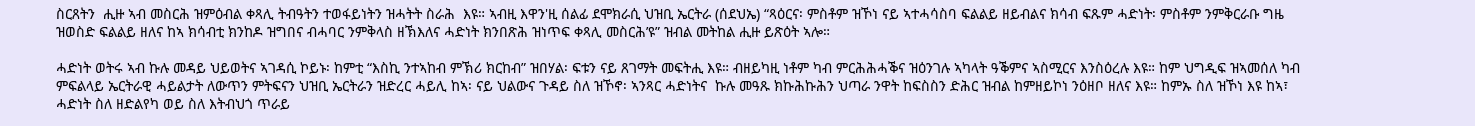ስርጸትን  ሒዙ ኣብ መስርሕ ዝምዕብል ቀጻሊ ትብዓትን ተወፋይነትን ዝሓትት ስራሕ  እዩ። ኣብዚ እዋን'ዚ ሰልፊ ደሞክራሲ ህዝቢ ኤርትራ (ሰደህኤ) “ጻዕርና፡ ምስቶም ዝኾነ ናይ ኣተሓሳስባ ፍልልይ ዘይብልና ክሳብ ፍጹም ሓድነት፡ ምስቶም ንምቅርራቡ ግዜ ዝወስድ ፍልልይ ዘለና ከኣ ክሳብቲ ክንከዶ ዝግበና ብሓባር ንምቅላስ ዘኽእለና ሓድነት ክንበጽሕ ዝነጥፍ ቀጻሊ መስርሕ’ዩ” ዝብል መትከል ሒዙ ይጽዕት ኣሎ።

ሓድነት ወትሩ ኣብ ኩሉ መዳይ ህይወትና ኣገዳሲ ኮይኑ፡ ከምቲ “እስኪ ንተኣከብ ምኽሪ ክርከብ” ዝበሃል፡ ፍቱን ናይ ጸገማት መፍትሒ እዩ። ብዘይካዚ ነቶም ካብ ምርሕሕሓቕና ዝዕንገሉ ኣካላት ዓቕምና ኣስሚርና እንስዕረሉ እዩ። ከም ህግዲፍ ዝኣመሰለ ካብ ምፍልላይ ኤርትራዊ ሓይልታት ለውጥን ምትፍናን ህዝቢ ኤርትራን ዝድረር ሓይሊ ከኣ፡ ናይ ህልውና ጉዳይ ስለ ዝኾኖ፡ ኣንጻር ሓድነትና  ኩሉ መዓጹ ክኩሕኩሕን ህጣራ ንዋት ከፍስስን ድሕር ዝብል ከምዘይኮነ ንዕዘቦ ዘለና እዩ። ከምኡ ስለ ዝኾነ እዩ ከኣ፣ ሓድነት ስለ ዘድልየካ ወይ ስለ እትብህጎ ጥራይ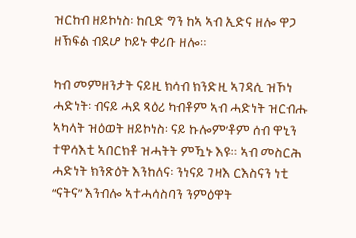ዝርከብ ዘይኮነስ፡ ከቢድ ግን ከኣ ኣብ ኢድና ዘሎ ዋጋ ዘኽፍል ብደሆ ኮይኑ ቀሪቡ ዘሎ።

ካብ መምዘንታት ናይዚ ክሳብ ክንድዚ ኣገዳሲ ዝኾነ ሓድነት፡ ብናይ ሓደ ጻዕሪ ካብቶም ኣብ ሓድነት ዝርብሑ ኣካላት ዝዕወት ዘይኮነስ፡ ናይ ኩሎም’ቶም ሰብ ዋኒን ተዋሳእቲ ኣበርክቶ ዝሓትት ምዃኑ እዩ። ኣብ መስርሕ ሓድነት ክንጽዕት እንከለና፡ ንነናይ ገዛእ ርእስናን ነቲ “ናትና” እንብሎ ኣተሓሳስባን ንምዕዋት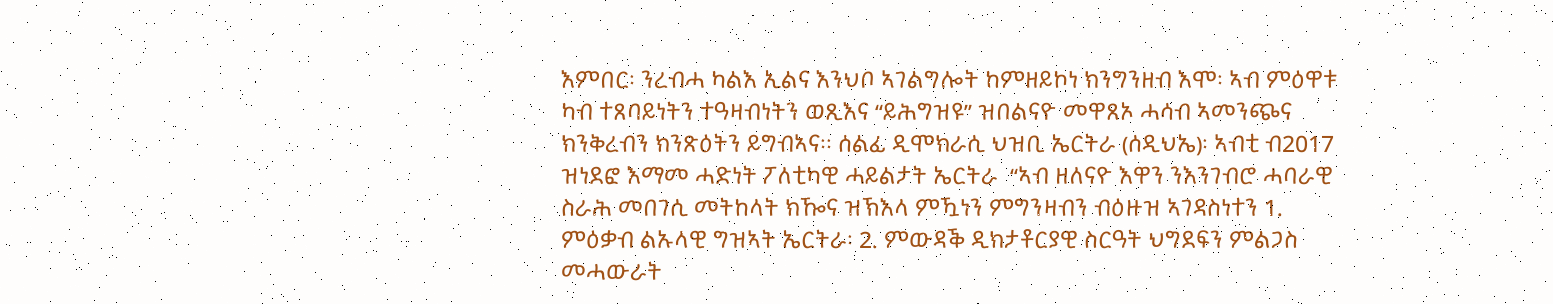እምበር፡ ንረብሓ ካልእ ኢልና እንህቦ ኣገልግሎት ከምዘይኮነ ክንግንዘብ እሞ፡ ኣብ ምዕዋቱ ካብ ተጸባይነትን ተዓዛብነትን ወጺእና “ይሕግዝዩ” ዝበልናዮ መዋጸኦ ሓሳብ ኣመንጭና ክንቅረብን ክንጽዕትን ይግብኣና። ሰልፊ ዲሞክራሲ ህዝቢ ኤርትራ (ሰዲህኤ)፡ ኣብቲ ብ2017 ዝነደፎ እማመ ሓድነት ፖለቲካዊ ሓይልታት ኤርትራ  “ኣብ ዘለናዮ እዋን ንእንገብሮ ሓባራዊ ስራሕ መበገሲ መትከላት ክዀና ዝኽእላ ምዃነን ምግንዛብን ብዕዙዝ ኣገዳስነተን 1. ምዕቃብ ልኡላዊ ግዝኣት ኤርትራ፡ 2. ምውዳቕ ዲክታቶርያዊ ስርዓት ህግደፍን ምልጋስ መሓውራት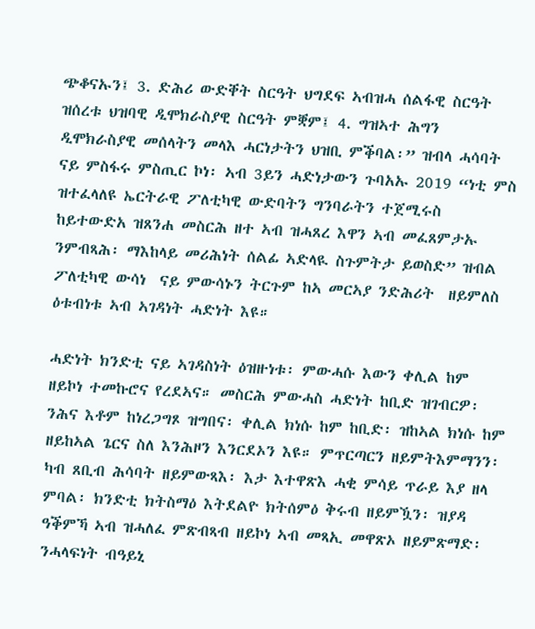ጭቆናኡን፤ 3. ድሕሪ ውድቐት ስርዓት ህግደፍ ኣብዝሓ ሰልፋዊ ስርዓት ዝሰረቱ ህዝባዊ ዲሞክራስያዊ ስርዓት ምቛም፤ 4. ግዝኣተ ሕግን ዲሞክራስያዊ መሰላትን መላእ ሓርነታትን ህዝቢ ምቕባል፡” ዝብላ ሓሳባት ናይ ምስፋሩ ምስጢር ኮነ፡ ኣብ 3ይን ሓድነታውን ጉባአኡ 2019 “ነቲ ምስ ዝተፈላለዩ ኤርትራዊ ፖለቲካዊ ውድባትን ግንባራትን ተጀሚሩስ ከይተውድአ ዝጸንሐ መስርሕ ዘተ ኣብ ዝሓጸረ እዋን ኣብ መፈጸምታኡ ንምብጻሕ፡ ማእከላይ መሪሕነት ሰልፊ ኣድላዪ ስጉምትታ ይወስድ” ዝብል ፖለቲካዊ ውሳነ  ናይ ምውሳኑን ትርጉም ከኣ መርኣያ ንድሕሪት  ዘይምለስ ዕቱብነቱ ኣብ ኣገዳነት ሓድነት እዩ።

ሓድነት ክንድቲ ናይ ኣገዳስነት ዕዝዙነቱ፡ ምውሓሱ እውን ቀሊል ከም ዘይኮነ ተመኩሮና የረደኣና። መስርሕ ምውሓስ ሓድነት ከቢድ ዝገብርዎ፡ ንሕና እቶም ከነረጋግጾ ዝግበና፡ ቀሊል ክነሱ ከም ከቢድ፡ ዝከኣል ክነሱ ከም ዘይከኣል ጌርና ስለ እንሕዞን እንርደኦን እዩ። ምጥርጣርን ዘይምትእምማንን፡ ካብ ጸቢብ ሕሳባት ዘይምውጻእ፡ እታ እተዋጽእ ሓቂ ምሳይ ጥራይ እያ ዘላ ምባል፡ ክንድቲ ክትስማዕ እትደልዮ ክትሰምዕ ቅሩብ ዘይምዃን፡ ዝያዳ ዓቕምኻ ኣብ ዝሓለፈ ምጽብጻብ ዘይኮነ ኣብ መጻኢ መዋጽኦ ዘይምጽማድ፡ ንሓላፍነት ብዓይኒ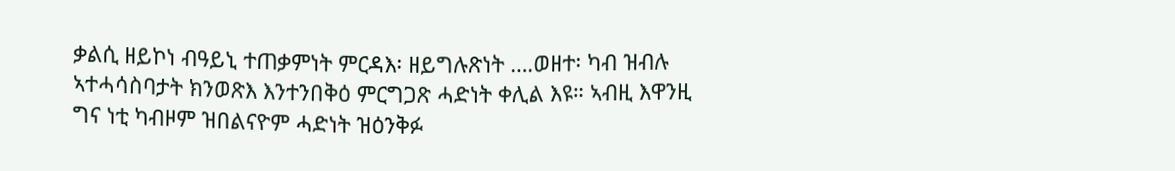ቃልሲ ዘይኮነ ብዓይኒ ተጠቃምነት ምርዳእ፡ ዘይግሉጽነት ….ወዘተ፡ ካብ ዝብሉ ኣተሓሳስባታት ክንወጽእ እንተንበቅዕ ምርግጋጽ ሓድነት ቀሊል እዩ። ኣብዚ እዋንዚ ግና ነቲ ካብዞም ዝበልናዮም ሓድነት ዝዕንቅፉ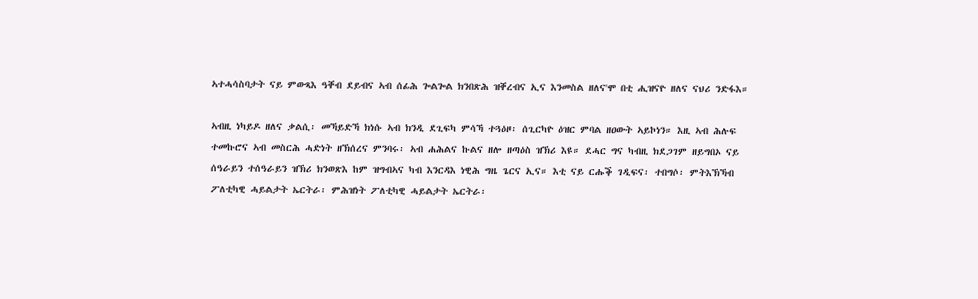ኣተሓሳስባታት ናይ ምውጻእ ዓቐብ ደይብና ኣብ ሰፊሕ ጐልጐል ክንበጽሕ ዝቐረብና ኢና እንመስል ዘለና'ሞ በቲ ሒዝናዮ ዘለና ናህሪ ንድፋእ።

ኣብዚ ነካይዶ ዘለና ቃልሲ፡ መኻይድኻ ክነሱ ኣብ ክንዲ ደጊፍካ ምሳኻ ተጓዕዞ፡ ሰጊርካዮ ዕዝር ምባል ዘዐውት ኣይኮነን። እዚ ኣብ ሕሉፍ ተመኩሮና ኣብ መስርሕ ሓድነት ዘኽሰረና ምንባሩ፡ ኣብ ሐሕልና ኩልና ዘሎ ዘጣዕስ ዝኽሪ እዩ። ደሓር ግና ካብዚ ክደጋገም ዘይግበኦ ናይ ሰዓራይን ተሰዓራይን ዝኽሪ ክንወጽእ ከም ዝግብኣና ካብ እንርዳእ ነዊሕ ግዜ ጌርና ኢና። እቲ ናይ ርሑቕ ገዲፍና፡ ተበግሶ፡ ምትእኽኻብ ፖለቲካዊ ሓይልታት ኤርትራ፡ ምሕዝነት ፖለቲካዊ ሓይልታት ኤርትራ፡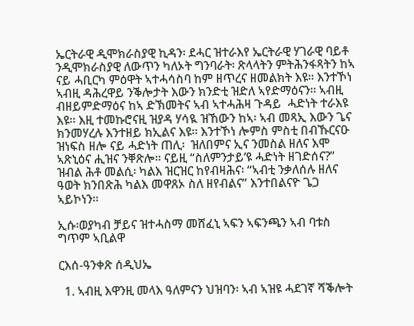ኤርትራዊ ዲሞክራስያዊ ኪዳን፡ ደሓር ዝተራእየ ኤርትራዊ ሃገራዊ ባይቶ ንዲሞክራስያዊ ለውጥን ካለኦት ግንባራት፡ ጽላላትን ምትሕንፋጻትን ከኣ ናይ ሓቢርካ ምዕዋት ኣተሓሳስባ ከም ዘጥረና ዘመልክት እዩ። እንተኾነ ኣብዚ ዳሕረዋይ ንቕሎታት እውን ክንድቲ ዝድለ ኣየድማዕናን። ኣብዚ ብዘይምድማዕና ከኣ ድኽመትና ኣብ ኣተሓሕዛ ጉዳይ  ሓድነት ተራእዩ እዩ። እዚ ተመኩሮናዚ ዝያዳ ሃሳዪ ዝኸውን ከኣ፡ ኣብ መጻኢ እውን ጌና ክንመሃረሉ እንተዘይ ክኢልና እዩ። እንተኾነ ሎምስ ምስቲ በብኹርናዑ ዝነፍስ ዘሎ ናይ ሓድነት ጠሊ፡  ዝለበምና ኢና ንመስል ዘለና እሞ ኣጽኒዕና ሒዝና ንቐጽሎ። ናይዚ “ስለምንታይ’ዩ ሓድነት ዘገድሰና?” ዝብል ሕቶ መልሲ፡ ካልእ ዝርዝር ከየብዛሕና፡ “ኣብቲ ንቃለሰሉ ዘለና ዓወት ክንበጽሕ ካልእ መዋጸኦ ስለ ዘየብልና” እንተበልናዮ ጌጋ ኣይኮነን።

ኢሱ፡ወያካብ ቻይና ዝተሓስማ መሸፈኒ ኣፍን ኣፍንጫን ኣብ ባቱስ ግጥም ኣቢልዋ

ርእሰ-ዓንቀጽ ሰዲህኤ

  1. ኣብዚ እዋንዚ መላእ ዓለምናን ህዝባን፡ ኣብ ኣዝዩ ሓደገኛ ሻቕሎት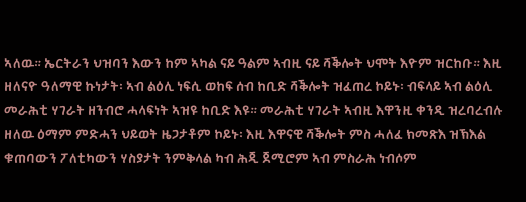ኣለዉ። ኤርትራን ህዝባን እውን ከም ኣካል ናይ ዓልም ኣብዚ ናይ ሻቕሎት ህሞት እዮም ዝርከቡ። እዚ ዘለናዮ ዓለማዊ ኩነታት፡ ኣብ ልዕሊ ነፍሲ ወከፍ ሰብ ከቢድ ሻቕሎት ዝፈጠረ ኮይኑ፡ ብፍላይ ኣብ ልዕሊ መራሕቲ ሃገራት ዘንብሮ ሓላፍነት ኣዝዩ ከቢድ እዩ። መራሕቲ ሃገራት ኣብዚ እዋንዚ ቀንዲ ዝረባረብሉ ዘለዉ ዕማም ምድሓን ህይወት ዜጋታቶም ኮይኑ፡ እዚ እዋናዊ ሻቕሎት ምስ ሓለፈ ክመጽእ ዝኽእል ቁጠባውን ፖለቲካውን ሃስያታት ንምቅላል ካብ ሕጂ ጀሚሮም ኣብ ምስራሕ ነብሶም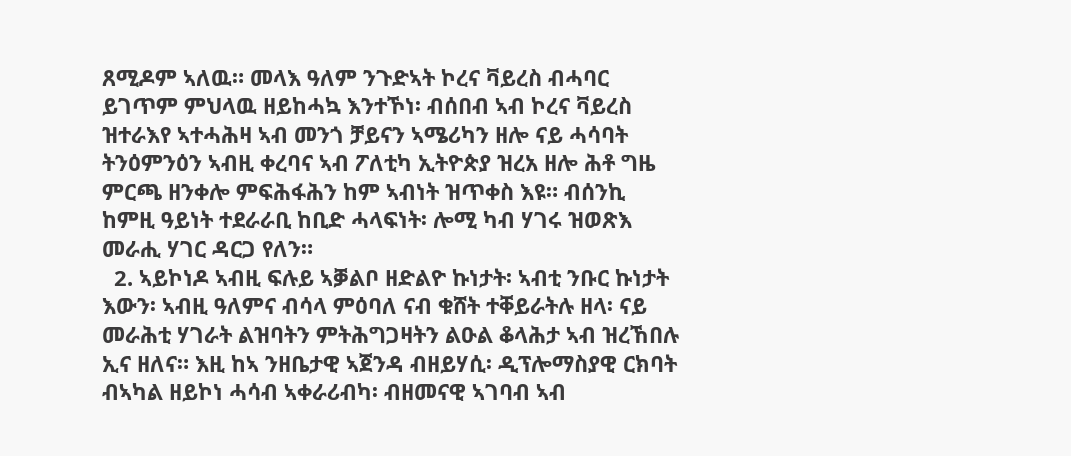ጸሚዶም ኣለዉ። መላእ ዓለም ንጉድኣት ኮረና ቫይረስ ብሓባር ይገጥም ምህላዉ ዘይከሓኳ እንተኾነ፡ ብሰበብ ኣብ ኮረና ቫይረስ ዝተራእየ ኣተሓሕዛ ኣብ መንጎ ቻይናን ኣሜሪካን ዘሎ ናይ ሓሳባት ትንዕምንዕን ኣብዚ ቀረባና ኣብ ፖለቲካ ኢትዮጵያ ዝረአ ዘሎ ሕቶ ግዜ ምርጫ ዘንቀሎ ምፍሕፋሕን ከም ኣብነት ዝጥቀስ እዩ። ብሰንኪ ከምዚ ዓይነት ተደራራቢ ከቢድ ሓላፍነት፡ ሎሚ ካብ ሃገሩ ዝወጽእ መራሒ ሃገር ዳርጋ የለን።
  2. ኣይኮነዶ ኣብዚ ፍሉይ ኣቓልቦ ዘድልዮ ኩነታት፡ ኣብቲ ንቡር ኩነታት እውን፡ ኣብዚ ዓለምና ብሳላ ምዕባለ ናብ ቁሸት ተቐይራትሉ ዘላ፡ ናይ መራሕቲ ሃገራት ልዝባትን ምትሕግጋዛትን ልዑል ቆላሕታ ኣብ ዝረኸበሉ ኢና ዘለና። እዚ ከኣ ንዘቤታዊ ኣጀንዳ ብዘይሃሲ፡ ዲፕሎማስያዊ ርክባት ብኣካል ዘይኮነ ሓሳብ ኣቀራሪብካ፡ ብዘመናዊ ኣገባብ ኣብ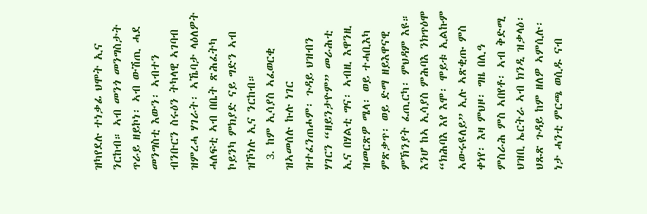ዝካየደሉ ተነቃፊ ህሞት ኢና ንርከብ። ኣብ መንጎ መንግስታት ጥራይ ዘይኮነ፡ ኣብ ውሽጢ ሓደ መንግስቲ እውን፡ ኣብተን ብንቡርን ስሩዕን ትካላዊ ኣገባብ ዝምረሓ ሃገራት፡ ኣኼባታ ላዕለዎት ሓለፍቲ ኣብ በቤት ጽሕፈትካ ኮይንካ ምክያድ ናይ ግድን ኣብ ዝኾነሉ ኢና ንርከብ።
  3. ከም ኢሳያስ ኣፈወርቂ ዝኣመሰሉ ኩሉ ነገር ዝተፈንጠሖም፡ ጉዳይ ህዝብን ሃገርን “ዘይንታዮም” መራሕቲ ኢና በሃልቲ ግና፡ ኣብዚ እዋንዚ ዝመርጽዎ ሜላ፡ ወይ ተሓቢእካ ምጽቃጥ፡ ወይ ድማ ዘይእዋናዊ ምኽንያት ፈጢርካ፡ ምህዳም እዩ። እንሆ ከኣ ኢሳያስ ምሕባእ ንክጥዕሞ “ክሕባእ እየ እሞ፡ ሞይቱ ኢልኩም ኣውሩዩለይ” ኢሉ ኣጽቂጡ ምስ ቀነየ፡ እዛ ምህዞ፡ ግዜ በሊዓ ምስራሕ ምስ ኣበየቶ፡ ኣብ ቅድሚ ህዝቢ ኤርትራ ኣብ ክንዲ ዝቃላዕ፡ ህጹጽ ጉዳይ ከም ዘለዎ ኣምሲሉ፡ ነታ ሓንቲ ምርጫ ወሲዱ ናብ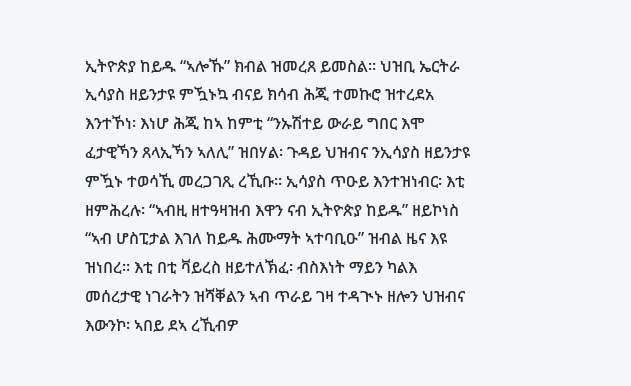ኢትዮጵያ ከይዱ “ኣሎኹ” ክብል ዝመረጸ ይመስል። ህዝቢ ኤርትራ ኢሳያስ ዘይንታዩ ምዃኑኳ ብናይ ክሳብ ሕጂ ተመኩሮ ዝተረደአ እንተኾነ፡ እነሆ ሕጂ ከኣ ከምቲ “ንኡሽተይ ውራይ ግበር እሞ ፈታዊኻን ጸላኢኻን ኣለሊ” ዝበሃል፡ ጉዳይ ህዝብና ንኢሳያስ ዘይንታዩ ምዃኑ ተወሳኺ መረጋገጺ ረኺቡ። ኢሳያስ ጥዑይ እንተዝነብር፡ እቲ ዘምሕረሉ፡ “ኣብዚ ዘተዓዛዝብ እዋን ናብ ኢትዮጵያ ከይዱ” ዘይኮነስ “ኣብ ሆስፒታል እገለ ከይዱ ሕሙማት ኣተባቢዑ” ዝብል ዜና እዩ  ዝነበረ። እቲ በቲ ቫይረስ ዘይተለኽፈ፡ ብስእነት ማይን ካልእ መሰረታዊ ነገራትን ዝሻቐልን ኣብ ጥራይ ገዛ ተዳጒኑ ዘሎን ህዝብና እውንኮ፡ ኣበይ ደኣ ረኺብዎ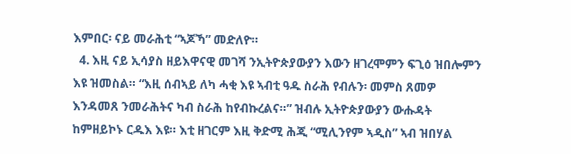እምበር፡ ናይ መራሕቲ “ኣጆኻ” መድለዮ።
  4. እዚ ናይ ኢሳያስ ዘይእዋናዊ መገሻ ንኢትዮጵያውያን እውን ዘገረሞምን ፍጊዕ ዝበሎምን እዩ ዝመስል። “እዚ ሰብኣይ ለካ ሓቂ እዩ ኣብቲ ዓዱ ስራሕ የብሉን፡ መምስ ጸመዎ እንዳመጸ ንመራሕትና ካብ ስራሕ ከየብኩረልና።” ዝብሉ ኢትዮጵያውያን ውሑዳት ከምዘይኮኑ ርዱእ እዩ። እቲ ዘገርም እዚ ቅድሚ ሕጂ “ሚሊንየም ኣዲስ” ኣብ ዝበሃል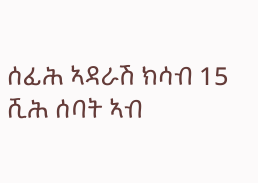ሰፊሕ ኣዳራሽ ክሳብ 15 ሺሕ ሰባት ኣብ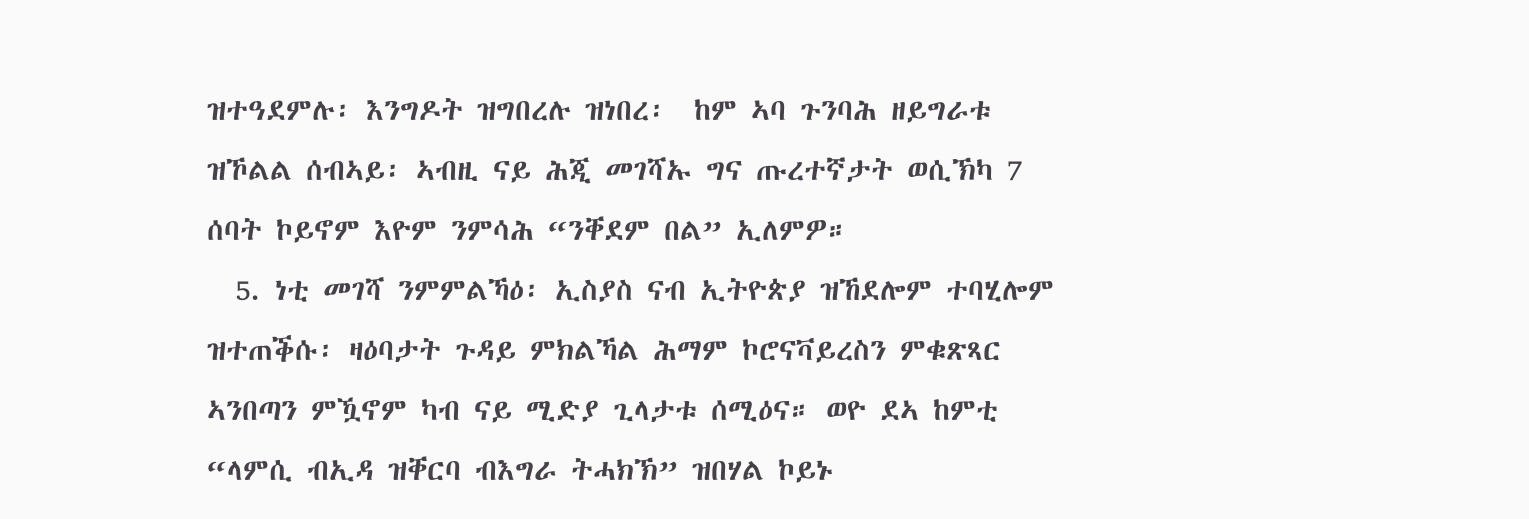ዝተዓደምሉ፡ እንግዶት ዝግበረሉ ዝነበረ፡  ከም ኣባ ጉንባሕ ዘይግራቱ ዝኾልል ሰብኣይ፡ ኣብዚ ናይ ሕጂ መገሻኡ ግና ጡረተኛታት ወሲኽካ 7 ሰባት ኮይኖም እዮም ንምሳሕ “ንቐደም በል” ኢለምዎ።
  5. ነቲ መገሻ ንምምልኻዕ፡ ኢስያስ ናብ ኢትዮጵያ ዝኸደሎም ተባሂሎም ዝተጠቕሱ፡ ዛዕባታት ጉዳይ ምክልኻል ሕማም ኮሮናቫይረስን ምቁጽጻር ኣንበጣን ምዃኖም ካብ ናይ ሚድያ ጊላታቱ ሰሚዕና። ወዮ ደኣ ከምቲ “ላምሲ ብኢዳ ዝቐርባ ብእግራ ትሓክኽ” ዝበሃል ኮይኑ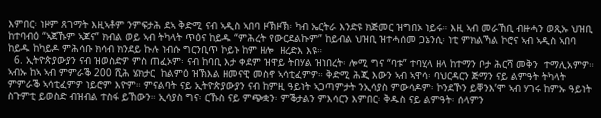እምበር፡ ነዞም ጸገማት እዚኣቶም ንምፍታሕ ደኣ ቅድሚ ናብ ኣዲስ ኣበባ ዞኽዞኽ፡ ካብ ኤርትራ እንድዩ ክጅመር ዝግበኦ ነይሩ። እዚ ኣብ መራኸቢ ብዙሓን ወጺኡ ህዝቢ ከተባብዕ “ኣጀኹም ኣጆና” ክብል ወይ ኣብ ትካላት ጥዕና ከይዱ “ምሕረት የውርደልኩም” ከይብል ህዝቢ ዝተሓሰመ ጋኔንሲ፡ ነቲ ምክልኻል ኮሮና ኣብ ኣዲስ ኣበባ ከይዱ ከካይዶ ምሕሳቡ ክሳብ ክንደይ ኩሉ ነብሱ ግርንቢጥ ኮይኑ ከም ዘሎ  ዘረድእ እዩ።
  6. ኢትዮጵያውያን ናብ ዝወስድዎ ምስ ጠፈኦም፡ ናብ ከባቢ እታ ቀደም ዝዋይ ትበሃል ዝነበረት፡ ሎሚ ግና “ባቱ” ተባሂላ ዘላ ከተማን ቦታ ሕርሻ መቅን  ተማሊአምዎ። ኣብኡ ከኣ ኣብ ምምራቕ 200 ሺሕ ሄክታር  ከልምዕ ዝኽእል ዘመናዊ መስኖ ኣሳቲፈምዎ። ቅድሚ ሕጂ እውን ኣብ ኣዋሳ፡ ባህርዳርን ጅማን ናይ ልምዓት ትካላት ምምራቕ ኣሳቲፈምዎ ነይሮም እዮም። ምናልባት ናይ ኢትዮጵያውያን ናብ ከምዚ ዓይነት ኣጋጣምታት ንኢሳያስ ምውሳዶም፡ ኮንደኾን ይቐንእ’ሞ ኣብ ሃገሩ ከምኡ ዓይነት ስጉምቲ ይወስድ ብዝብል ተስፋ ይኸውን። ኢሳያስ ግና፡ ርኹስ ናይ ምጭቋን፡ ምቕታልን ምእሳርን እምበር፡ ቅዱስ ናይ ልምዓት፡ ሰላምን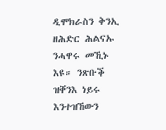ዲሞክራስን ቅንኢ ዘሕድር ሕልናኡ ንሓዋሩ መኺኑ እዩ። ንጽቡቕ ዝቐንእ ነይሩ እንተዝኸውን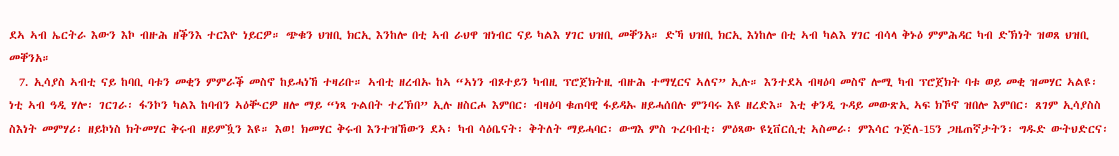ደኣ ኣብ ኤርትራ እውን እኮ ብዙሕ ዘቕንእ ተርእዮ ነይርዎ። ጭቁን ህዝቢ ክርኢ እንከሎ በቲ ኣብ ራህዋ ዝነብር ናይ ካልእ ሃገር ህዝቢ መቐንአ። ድኻ ህዝቢ ክርኢ እነከሎ በቲ ኣብ ካልእ ሃገር ብሳላ ቅኑዕ ምምሕዳር ካብ ድኽነት ዝወጸ ህዝቢ መቐንአ።
  7. ኢሳያስ ኣብቲ ናይ ከባቢ ባቱን መቂን ምምራቕ መስኖ ከይሓነኸ ተዛሪቡ። ኣብቲ ዘረብኡ ከኣ “ኣነን ብጾተይን ካብዚ ፕሮጀክትዚ ብዙሕ ተማሂርና ኣለና” ኢሉ። እንተደኣ ብዛዕባ መስኖ ሎሚ ካብ ፕሮጀክት ባቱ ወይ መቂ ዝመሃር ኣልዩ፡ ነቲ ኣብ ዓዲ ሃሎ፡ ገርገራ፡ ፋንኮን ካልእ ከባብን ኣዕቚርዎ ዘሎ ማይ “ነጻ ጉልበት ተረኽበ” ኢሉ ዘስርሖ እምበር፡ ብዛዕባ ቁጠባዊ ፋይዳኡ ዘይሓሰበሉ ምንባሩ እዩ ዘረድእ። እቲ ቀንዲ ጉዳይ መውጽኢ ኣፍ ክኾኖ ዝበሎ እምበር፡ ጸገም ኢሳያስስ ስእነት መምሃሪ፡ ዘይኮነስ ክትመሃር ቅሩብ ዘይምዃን እዩ። እወ! ክመሃር ቅሩብ እንተዝኸውን ደኣ፡ ካብ ሳዕቤናት፡ ቅትለት ማይሓባር፡ ውግእ ምስ ጉረባብቲ፡ ምዕጻው ዩኒቨርሲቲ ኣስመራ፡ ምእሳር ጉጅለ-15ን ጋዜጠኛታትን፡ ግዱድ ውትህድርና፡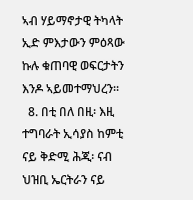ኣብ ሃይማኖታዊ ትካላት ኢድ ምእታውን ምዕጻው ኩሉ ቁጠባዊ ወፍርታትን እንዶ ኣይመተማህረን።
  8. በቲ በለ በዚ፡ እዚ ተግባራት ኢሳያስ ከምቲ ናይ ቅድሚ ሕጂ፡ ናብ ህዝቢ ኤርትራን ናይ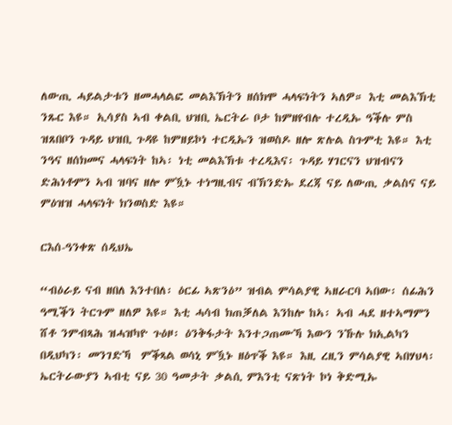ለውጢ ሓይልታቱን ዘመሓላልፎ መልእኽትን ዘሰክሞ ሓላፍነትን ኣለዎ። እቲ መልእኽቲ ንጹር እዩ። ኢሳያስ ኣብ ቀልቢ ህዝቢ ኤርትራ ቦታ ከምዘየብሉ ተረዲኡ ዓቕሉ ምስ ዝጸበቦን ጉዳይ ህዝቢ ጉዳዩ ከምዘይኮነ ተርዲኡን ዝወስዶ ዘሎ ጽሉል ስጉምቲ እዩ። እቲ ንዓና ዘሰክመና ሓላፍነት ከኣ፡ ነቲ መልእኽቱ ተረዲእና፡ ጉዳይ ሃገርናን ህዝብናን ድሕነቶምን ኣብ ዝባና ዘሎ ምዃኑ ተነግዚብና ብኽንድኡ ደረጃ ናይ ለውጢ ቃልስና ናይ ምዕዝዝ ሓላፍነት ክንወስድ እዩ።

ርእሰ-ዓንቀጽ ሰዲህኤ

“ብዕራይ ናብ ዘበለ እንተበለ፡ ዕርፊ ኣጽንዕ” ዝብል ምሳልያዊ ኣዘራርባ ኣበው፡ ሰፊሕን ዓሚቕን ትርጉም ዘለዎ እዩ። እቲ ሓሳብ ክጠቓለል እንከሎ ከኣ፡ ኣብ ሓደ ዘተኣማምን ሸቶ ንምብጻሕ ዝሓዝካዮ ጉዕዞ፡ ዕንቅፋታት እንተጋጠሙኻ እውን ንኹሉ ክኢልካን በዲህካን፡ መንገድኻ  ምቕጻል ወሳኒ ምዃኑ ዘዕጥቕ እዩ። እዚ ረዚን ምሳልያዊ ኣበሃህላ፡ ኤርትራውያን ኣብቲ ናይ 30 ዓመታት ቃልሲ ምእንቲ ናጽነት ኮነ ቅድሚኡ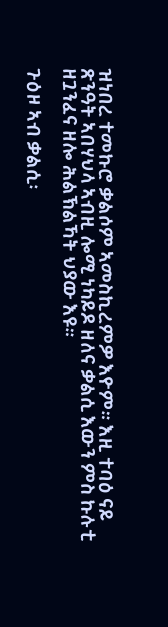ዝነበረ ተመኩሮ ቃልሶም ኣመስኪረምዎ እዮም። እዚ ተባዕ ናይ ጽንዓት ኣበሃህላ ኣብዚ ሎሚ ነካይዶ ዘለና ቃልሲ እውን ምስ ኩሉቲ ዘጓንፈና ዘሎ ሕልኽልኻት ህያው እዩ።

ጉዕዞ ኣብ ቃልሲ፡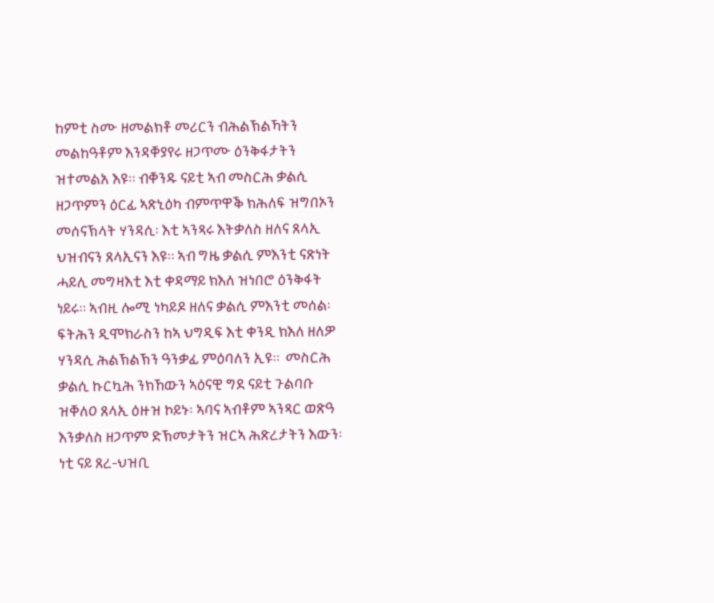ከምቲ ስሙ ዘመልክቶ መሪርን ብሕልኽልኻትን መልከዓቶም እንዳቐያየሩ ዘጋጥሙ ዕንቅፋታትን ዝተመልአ እዩ። ብቐንዱ ናይቲ ኣብ መስርሕ ቃልሲ ዘጋጥምን ዕርፊ ኣጽኒዕካ ብምጥዋቕ ክሕለፍ ዝግበኦን መሰናኽላት ሃንዳሲ፡ እቲ ኣንጻሩ እትቃለስ ዘለና ጸላኢ ህዝብናን ጸላኢናን እዩ። ኣብ ግዜ ቃልሲ ምእንቲ ናጽነት ሓይሊ መግዛእቲ እቲ ቀዳማይ ክእለ ዝነበሮ ዕንቅፋት ነይሩ። ኣብዚ ሎሚ ነካይዶ ዘለና ቃልሲ ምእንቲ መሰል፡ ፍትሕን ዲሞክራስን ከኣ ህግዲፍ እቲ ቀንዲ ክእለ ዘለዎ ሃንዳሲ ሕልኽልኽን ዓንቃፊ ምዕባለን ኢዩ።  መስርሕ ቃልሲ ኩርኳሕ ንክኸውን ኣዕናዊ ግደ ናይቲ ጉልባቡ ዝቐለዐ ጸላኢ ዕዙዝ ኮይኑ፡ ኣባና ኣብቶም ኣንጻር ወጽዓ እንቃለስ ዘጋጥም ድኽመታትን ዝርኣ ሕጽረታትን እውን፡ ነቲ ናይ ጸረ-ህዝቢ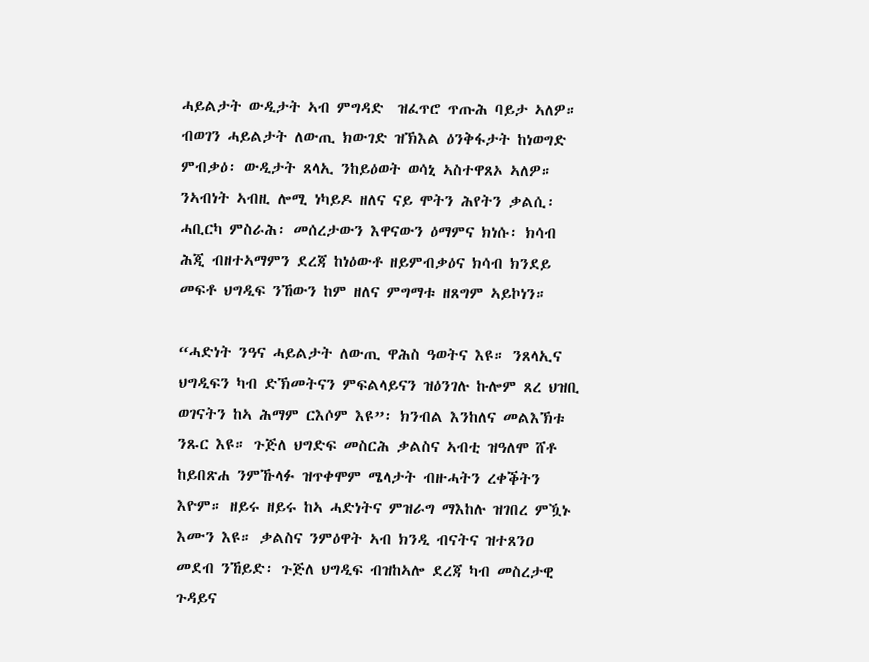ሓይልታት ውዲታት ኣብ ምግዳድ  ዝፈጥሮ ጥጡሕ ባይታ ኣለዎ። ብወገን ሓይልታት ለውጢ ክውገድ ዝኽእል ዕንቅፋታት ከነወግድ ምብቃዕ፡ ውዲታት ጸላኢ ንከይዕወት ወሳኒ ኣስተዋጸኦ ኣለዎ። ንኣብነት ኣብዚ ሎሚ ነካይዶ ዘለና ናይ ሞትን ሕየትን ቃልሲ፡ ሓቢርካ ምስራሕ፡ መሰረታውን እዋናውን ዕማምና ክነሱ፡ ክሳብ ሕጂ ብዘተኣማምን ደረጃ ከነዕውቶ ዘይምብቃዕና ክሳብ ክንደይ መፍቶ ህግዲፍ ንኸውን ከም ዘለና ምግማቱ ዘጸግም ኣይኮነን።

“ሓድነት ንዓና ሓይልታት ለውጢ ዋሕስ ዓወትና እዩ። ንጸላኢና ህግዲፍን ካብ ድኽመትናን ምፍልላይናን ዝዕንገሉ ኩሎም ጸረ ህዝቢ ወገናትን ከኣ ሕማም ርእሶም እዩ”፡ ክንብል እንከለና መልእኽቱ ንጹር እዩ። ጉጅለ ህግድፍ መስርሕ ቃልስና ኣብቲ ዝዓለሞ ሸቶ ከይበጽሐ ንምኹላፉ ዝጥቀሞም ሜላታት ብዙሓትን ረቀቕትን እዮም። ዘይሩ ዘይሩ ከኣ ሓድነትና ምዝራግ ማእከሉ ዝገበረ ምዃኑ እሙን እዩ። ቃልስና ንምዕዋት ኣብ ክንዲ ብናትና ዝተጸንዐ መደብ ንኸይድ፡ ጉጅለ ህግዲፍ ብዝከኣሎ ደረጃ ካብ መስረታዊ ጉዳይና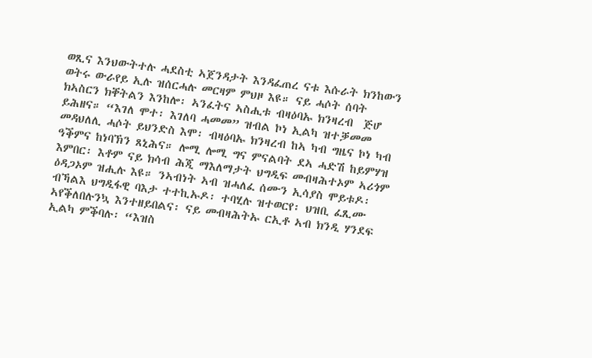ወጺና እንህውትተሉ ሓደስቲ ኣጀንዳታት እንዳፈጠረ ናቱ እሱራት ክንከውን ወትሩ ውራየይ ኢሉ ዝሰርሓሉ መርዛም ምህዞ እዩ። ናይ ሓሶት ሰባት ክኣስርን ክቐትልን እንከሎ፡ ኣንፈትና ኣስሒቱ ብዛዕባኡ ክንዛረብ  ጅሆ ይሕዘና። “እገለ ሞተ፡ እገለባ ሓመመ” ዝብል ኮነ ኢልካ ዝተቓመመ መዳህለሊ ሓሶት ይህንድስ እሞ፡ ብዛዕባኡ ክንዛረብ ከኣ ካብ ግዜና ኮነ ካብ ዓቕምና ከነባኽን ጸኒሕና። ሎሚ ሎሚ ግና ምናልባት ደኣ ሓድሽ ከይምሃዝ እምበር፡ እቶም ናይ ክሳብ ሕጂ ማእለማታት ህግዲፍ መብዛሕተኦም ኣሪጎም ዕዳጋኦም ዝሒሉ እዩ። ንኣብነት ኣብ ዝሓለፈ ሰሙን ኢሳያስ ሞይቱዶ፡ ብኻልእ ህግዲፋዊ ባእታ ተተኪኡዶ፡ ተባሂሉ ዝተወርየ፡ ህዝቢ ፈጺሙ ኣየቕለበሉንኳ እንተዘይበልና፡ ናይ መብዛሕትኡ ርኢቶ ኣብ ክንዲ ሃንደፍ ኢልካ ምቕባሉ፡ “እዝስ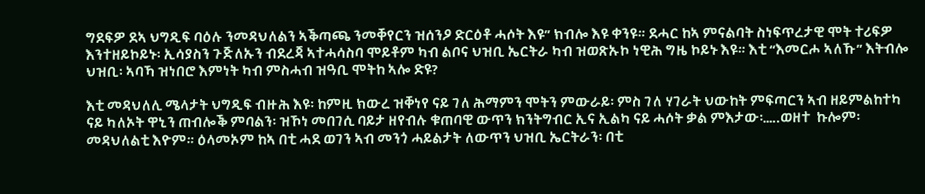ግደፍዎ ደኣ ህግዲፍ ባዕሉ ንመዳህለልን ኣቕጣጫ ንመቐየርን ዝሰንዖ ድርዕቶ ሓሶት እዩ” ክብሎ እዩ ቀንዩ። ደሓር ከኣ ምናልባት ስነፍጥረታዊ ሞት ተሪፍዎ እንተዘይኮይኑ፡ ኢሳያስን ጉጅለኡን ብደረጃ ኣተሓሳስባ ሞይቶም ካብ ልቦና ህዝቢ ኤርትራ ካብ ዝወጽኡኮ ነዊሕ ግዜ ኮይኑ እዩ። እቲ “እመርሖ ኣለኹ” እትብሎ ህዝቢ፡ ኣባኻ ዝነበሮ እምነት ካብ ምስሓብ ዝዓቢ ሞትከ ኣሎ ድዩ?

እቲ መዳህለሊ ሜላታት ህግዲፍ ብዙሕ እዩ፡ ከምዚ ክውረ ዝቐነየ ናይ ገለ ሕማምን ሞትን ምውራይ፡ ምስ ገለ ሃገራት ህውከት ምፍጣርን ኣብ ዘይምልከተካ ናይ ካለኦት ዋኒን ጠብሎቕ ምባልን፡ ዝኾነ መበገሲ ባይታ ዘየብሉ ቁጠባዊ ውጥን ክንትግብር ኢና ኢልካ ናይ ሓሶት ቃል ምእታው፡…..ወዘተ  ኩሎም፡ መዳህለልቲ እዮም። ዕላመኦም ከኣ በቲ ሓደ ወገን ኣብ መንጎ ሓይልታት ለውጥን ህዝቢ ኤርትራን፡ በቲ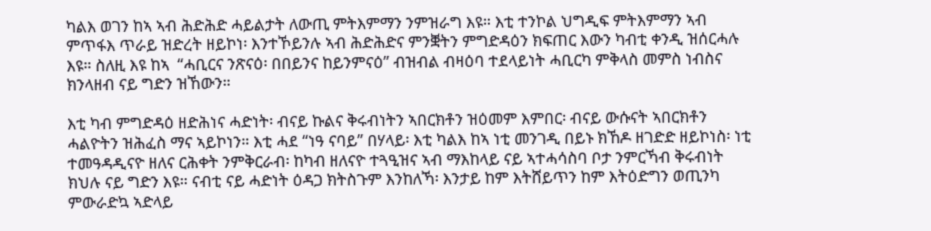ካልእ ወገን ከኣ ኣብ ሕድሕድ ሓይልታት ለውጢ ምትእምማን ንምዝራግ እዩ። እቲ ተንኮል ህግዲፍ ምትእምማን ኣብ ምጥፋእ ጥራይ ዝድረት ዘይኮነ፡ እንተኾይንሉ ኣብ ሕድሕድና ምንቛትን ምግድዳዕን ክፍጠር እውን ካብቲ ቀንዲ ዝሰርሓሉ  እዩ። ስለዚ እዩ ከኣ  “ሓቢርና ንጽናዕ፡ በበይንና ከይንምናዕ” ብዝብል ብዛዕባ ተደላይነት ሓቢርካ ምቅላስ መምስ ነብስና ክንላዘብ ናይ ግድን ዝኸውን።

እቲ ካብ ምግድዳዕ ዘድሕነና ሓድነት፡ ብናይ ኩልና ቅሩብነትን ኣበርክቶን ዝዕመም እምበር፡ ብናይ ውሱናት ኣበርክቶን ሓልዮትን ዝሕፈስ ማና ኣይኮነን። እቲ ሓደ “ነዓ ናባይ” በሃላይ፡ እቲ ካልእ ከኣ ነቲ መንገዲ በይኑ ክኸዶ ዘገድድ ዘይኮነስ፡ ነቲ ተመዓዳዲናዮ ዘለና ርሕቀት ንምቅርራብ፡ ከካብ ዘለናዮ ተጓዒዝና ኣብ ማእከላይ ናይ ኣተሓሳስባ ቦታ ንምርኻብ ቅሩብነት ክህሉ ናይ ግድን እዩ። ናብቲ ናይ ሓድነት ዕዳጋ ክትስጉም እንከለኻ፡ እንታይ ከም እትሸይጥን ከም እትዕድግን ወጢንካ ምውራድኳ ኣድላይ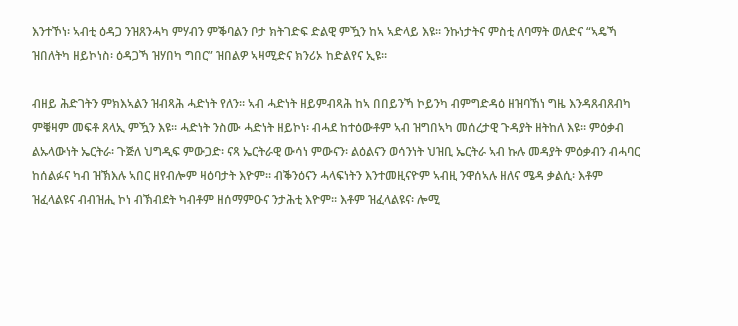እንተኾነ፡ ኣብቲ ዕዳጋ ንዝጸንሓካ ምሃብን ምቕባልን ቦታ ክትገድፍ ድልዊ ምዃን ከኣ ኣድላይ እዩ። ንኩነታትና ምስቲ ለባማት ወለድና “ኣዴኻ ዝበለትካ ዘይኮነስ፡ ዕዳጋኻ ዝሃበካ ግበር” ዝበልዎ ኣዛሚድና ክንሪኦ ከድልየና ኢዩ።

ብዘይ ሕድገትን ምክእኣልን ዝብጻሕ ሓድነት የለን። ኣብ ሓድነት ዘይምብጻሕ ከኣ በበይንኻ ኮይንካ ብምግድዳዕ ዘዝባኸነ ግዜ እንዳጸብጸብካ ምቑዛም መፍቶ ጸላኢ ምዃን እዩ። ሓድነት ንስሙ ሓድነት ዘይኮነ፡ ብሓደ ከተዕውቶም ኣብ ዝግበኣካ መሰረታዊ ጉዳያት ዘትከለ እዩ። ምዕቃብ ልኡላውነት ኤርትራ፡ ጉጅለ ህግዲፍ ምውጋድ፡ ናጻ ኤርትራዊ ውሳነ ምውናን፡ ልዕልናን ወሳንነት ህዝቢ ኤርትራ ኣብ ኩሉ መዳያት ምዕቃብን ብሓባር ከሰልፉና ካብ ዝኽእሉ ኣበር ዘየብሎም ዛዕባታት እዮም። ብቕንዕናን ሓላፍነትን እንተመዚናዮም ኣብዚ ንዋሰኣሉ ዘለና ሜዳ ቃልሲ፡ እቶም ዝፈላልዩና ብብዝሒ ኮነ ብኽብደት ካብቶም ዘሰማምዑና ንታሕቲ እዮም። እቶም ዝፈላልዩና፡ ሎሚ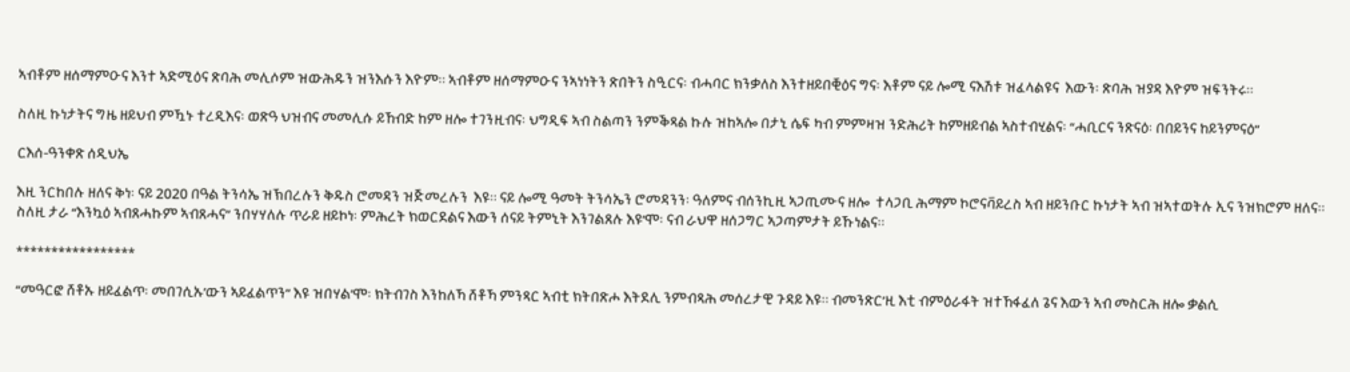ኣብቶም ዘሰማምዑና እንተ ኣድሚዕና ጽባሕ መሊሶም ዝውሕዱን ዝንእሱን እዮም። ኣብቶም ዘሰማምዑና ንኣነነትን ጽበትን ስዒርና፡ ብሓባር ክንቃለስ እንተዘይበቒዕና ግና፡ እቶም ናይ ሎሚ ናእሽቱ ዝፈላልዩና  እውን፡ ጽባሕ ዝያዳ እዮም ዝፍንትሩ።

ስለዚ ኩነታትና ግዜ ዘይህብ ምዃኑ ተረዲእና፡ ወጽዓ ህዝብና መመሊሱ ይኸብድ ከም ዘሎ ተገንዚብና፡ ህግዲፍ ኣብ ስልጣን ንምቕጻል ኩሉ ዝከኣሎ በታኒ ሴፍ ካብ ምምዛዝ ንድሕሪት ከምዘይብል ኣስተብሂልና፡ “ሓቢርና ንጽናዕ፡ በበይንና ከይንምናዕ”

ርእሰ-ዓንቀጽ ሰዲህኤ

እዚ ንርከበሉ ዘለና ቅነ፡ ናይ 2020 በዓል ትንሳኤ ዝኽበረሉን ቅዱስ ሮመዳን ዝጅመረሉን  እዩ። ናይ ሎሚ ዓመት ትንሳኤን ሮመዳንን፡ ዓለምና ብሰንኪዚ ኣጋጢሙና ዘሎ  ተላጋቢ ሕማም ኮሮናቫይረስ ኣብ ዘይንቡር ኩነታት ኣብ ዝኣተወትሉ ኢና ንዝክሮም ዘለና። ስለዚ ታራ “እንኳዕ ኣብጸሓኩም ኣብጸሓና” ንበሃሃለሉ ጥራይ ዘይኮነ፡ ምሕረት ክወርደልና እውን ሰናይ ትምኒት እንገልጸሉ እዩ’ሞ፡ ናብ ራህዋ ዘሰጋግር ኣጋጣምታት ይኹነልና።

*****************

“መዓርፎ ሸቶኡ ዘይፈልጥ፡ መበገሲኡ’ውን ኣይፈልጥን” እዩ ዝበሃል’ሞ፡ ክትብገስ እንከለኻ ሸቶኻ ምንጻር ኣብቲ ክትበጽሖ እትደሊ ንምብጻሕ መሰረታዊ ጉዳይ እዩ። ብመንጽር’ዚ እቲ ብምዕራፋት ዝተኸፋፈለ ጌና እውን ኣብ መስርሕ ዘሎ ቃልሲ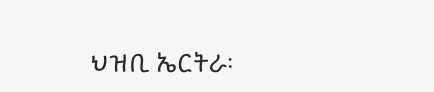ህዝቢ ኤርትራ፡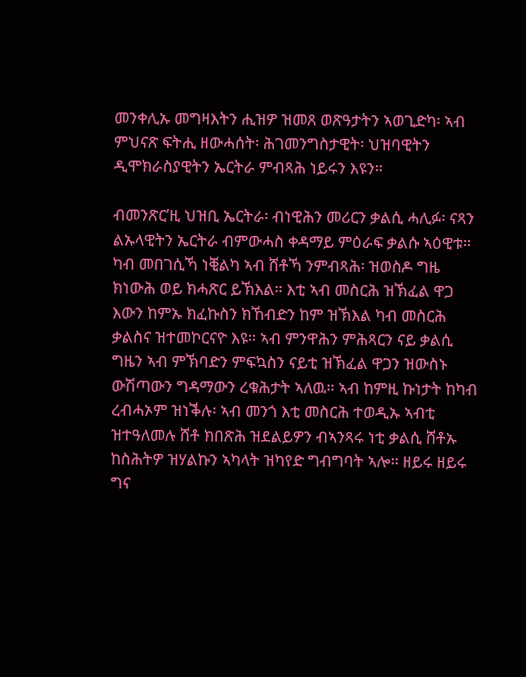መንቀሊኡ መግዛእትን ሒዝዎ ዝመጸ ወጽዓታትን ኣወጊድካ፡ ኣብ ምህናጽ ፍትሒ ዘውሓሰት፡ ሕገመንግስታዊት፡ ህዝባዊትን ዲሞክራስያዊትን ኤርትራ ምብጻሕ ነይሩን እዩን።

ብመንጽር’ዚ ህዝቢ ኤርትራ፡ ብነዊሕን መሪርን ቃልሲ ሓሊፉ፡ ናጻን ልኡላዊትን ኤርትራ ብምውሓስ ቀዳማይ ምዕራፍ ቃልሱ ኣዕዊቱ። ካብ መበገሲኻ ነቒልካ ኣብ ሸቶኻ ንምብጻሕ፡ ዝወስዶ ግዜ ክነውሕ ወይ ክሓጽር ይኽእል። እቲ ኣብ መስርሕ ዝኽፈል ዋጋ እውን ከምኡ ክፈኩስን ክኸብድን ከም ዝኽእል ካብ መስርሕ ቃልስና ዝተመኮርናዮ እዩ። ኣብ ምንዋሕን ምሕጻርን ናይ ቃልሲ ግዜን ኣብ ምኽባድን ምፍኳስን ናይቲ ዝኽፈል ዋጋን ዝውስኑ ውሽጣውን ግዳማውን ረቁሕታት ኣለዉ። ኣብ ከምዚ ኩነታት ከካብ ረብሓኦም ዝነቕሉ፡ ኣብ መንጎ እቲ መስርሕ ተወዲኡ ኣብቲ ዝተዓለመሉ ሸቶ ክበጽሕ ዝደልይዎን ብኣንጻሩ ነቲ ቃልሲ ሸቶኡ ከስሕትዎ ዝሃልኩን ኣካላት ዝካየድ ግብግባት ኣሎ። ዘይሩ ዘይሩ ግና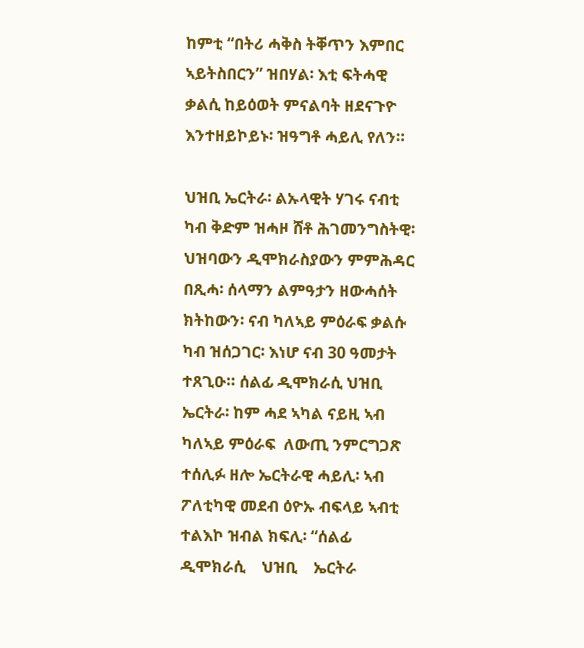ከምቲ “በትሪ ሓቅስ ትቐጥን እምበር ኣይትስበርን” ዝበሃል፡ እቲ ፍትሓዊ ቃልሲ ከይዕወት ምናልባት ዘደናጉዮ እንተዘይኮይኑ፡ ዝዓግቶ ሓይሊ የለን።

ህዝቢ ኤርትራ፡ ልኡላዊት ሃገሩ ናብቲ ካብ ቅድም ዝሓዞ ሸቶ ሕገመንግስትዊ፡ ህዝባውን ዲሞክራስያውን ምምሕዳር በጺሓ፡ ሰላማን ልምዓታን ዘውሓሰት ክትከውን፡ ናብ ካለኣይ ምዕራፍ ቃልሱ ካብ ዝሰጋገር፡ እነሆ ናብ 30 ዓመታት ተጸጊዑ። ሰልፊ ዲሞክራሲ ህዝቢ ኤርትራ፡ ከም ሓደ ኣካል ናይዚ ኣብ ካለኣይ ምዕራፍ  ለውጢ ንምርግጋጽ ተሰሊፉ ዘሎ ኤርትራዊ ሓይሊ፡ ኣብ ፖለቲካዊ መደብ ዕዮኡ ብፍላይ ኣብቲ ተልእኮ ዝብል ክፍሊ፡ “ሰልፊ    ዲሞክራሲ    ህዝቢ    ኤርትራ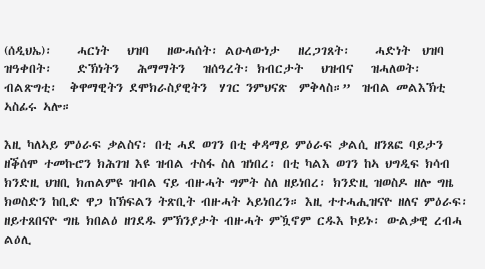(ሰዲህኤ)፡    ሓርነት   ህዝባ   ዘውሓሰት፡ ልዑላውነታ   ዘረጋገጸት፡    ሓድነት  ህዝባ   ዝዓቀበት፡    ድኽነትን   ሕማማትን   ዝሰዓረት፡ ክብርታት   ህዝብና   ዝሓለወት፡ ብልጽግቲ፡  ቅዋማዊትን ደሞክራስያዊትን  ሃገር ንምህናጽ  ምቅላስ።”  ዝብል መልእኽቲ ኣስፊሩ ኣሎ።

እዚ ካለኣይ ምዕራፍ ቃልስና፡ በቲ ሓደ ወገን በቲ ቀዳማይ ምዕራፍ ቃልሲ ዘንጸፎ ባይታን ዘቕሰሞ ተመኩሮን ክሕገዝ እዩ ዝብል ተስፋ ስለ ዝነበረ፡ በቲ ካልእ ወገን ከኣ ህግዲፍ ክሳብ ክንድዚ ህዝቢ ክጠልምዩ ዝብል ናይ ብዙሓት ግምት ስለ ዘይነበረ፡ ክንድዚ ዝወስዶ ዘሎ ግዜ ክወስድን ከቢድ ዋጋ ከኽፍልን ትጽቢት ብዙሓት ኣይነበረን። እዚ ተተሓሒዝናዮ ዘለና ምዕራፍ፡ ዘይተጸበናዮ ግዜ ክበልዕ ዘገደዱ ምኽንያታት ብዙሓት ምዃኖም ርዱእ ኮይኑ፡ ውልቃዊ ረብሓ ልዕሊ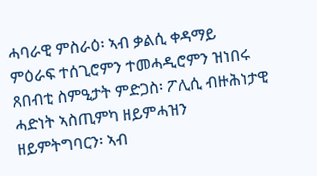ሓባራዊ ምስራዕ፡ ኣብ ቃልሲ ቀዳማይ ምዕራፍ ተሰጊሮምን ተመሓዲሮምን ዝነበሩ ጸበብቲ ስምዒታት ምድጋስ፡ ፖሊሲ ብዙሕነታዊ ሓድነት ኣስጢምካ ዘይምሓዝን ዘይምትግባርን፡ ኣብ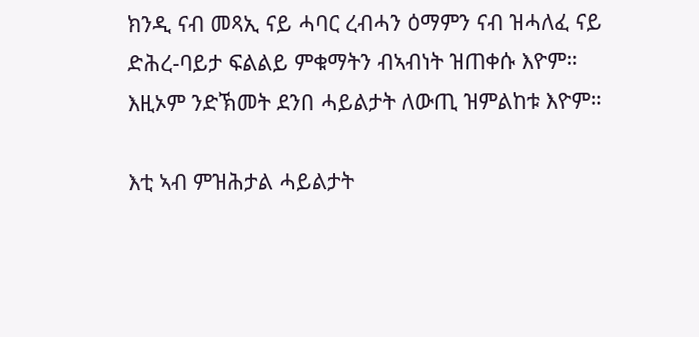ክንዲ ናብ መጻኢ ናይ ሓባር ረብሓን ዕማምን ናብ ዝሓለፈ ናይ ድሕረ-ባይታ ፍልልይ ምቁማትን ብኣብነት ዝጠቀሱ እዮም። እዚኦም ንድኽመት ደንበ ሓይልታት ለውጢ ዝምልከቱ እዮም።

እቲ ኣብ ምዝሕታል ሓይልታት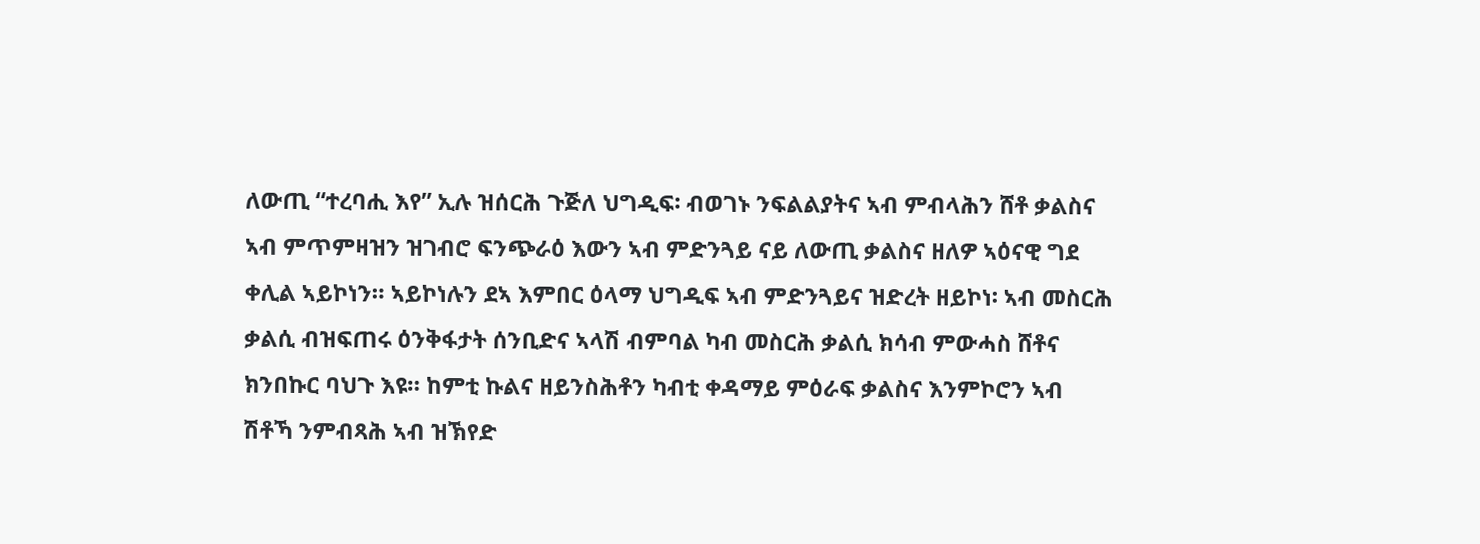ለውጢ “ተረባሒ እየ” ኢሉ ዝሰርሕ ጉጅለ ህግዲፍ፡ ብወገኑ ንፍልልያትና ኣብ ምብላሕን ሸቶ ቃልስና ኣብ ምጥምዛዝን ዝገብሮ ፍንጭራዕ እውን ኣብ ምድንጓይ ናይ ለውጢ ቃልስና ዘለዎ ኣዕናዊ ግደ ቀሊል ኣይኮነን። ኣይኮነሉን ደኣ እምበር ዕላማ ህግዲፍ ኣብ ምድንጓይና ዝድረት ዘይኮነ፡ ኣብ መስርሕ ቃልሲ ብዝፍጠሩ ዕንቅፋታት ሰንቢድና ኣላሽ ብምባል ካብ መስርሕ ቃልሲ ክሳብ ምውሓስ ሸቶና ክንበኩር ባህጉ እዩ። ከምቲ ኩልና ዘይንስሕቶን ካብቲ ቀዳማይ ምዕራፍ ቃልስና እንምኮሮን ኣብ ሽቶኻ ንምብጻሕ ኣብ ዝኽየድ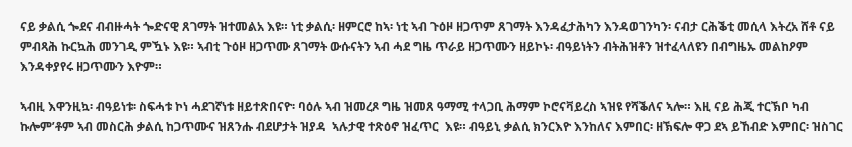ናይ ቃልሲ ጐደና ብብዙሓት ጐድናዊ ጸገማት ዝተመልአ እዩ። ነቲ ቃልሲ፡ ዘምርሮ ከኣ፡ ነቲ ኣብ ጉዕዞ ዘጋጥም ጸገማት እንዳፈታሕካን እንዳወገንካን፡ ናብታ ርሕቕቲ መሲላ እትረአ ሸቶ ናይ ምብጻሕ ኩርኳሕ መንገዲ ምዃኑ እዩ። ኣብቲ ጉዕዞ ዘጋጥሙ ጸገማት ውሱናትን ኣብ ሓደ ግዜ ጥራይ ዘጋጥሙን ዘይኮኑ፡ ብዓይነትን ብትሕዝቶን ዝተፈላለዩን በብግዜኡ መልከዖም እንዳቀያየሩ ዘጋጥሙን እዮም።

ኣብዚ እዋንዚኳ፡ ብዓይነቱ፡ ስፍሓቱ ኮነ ሓደገኛነቱ ዘይተጽበናዮ፡ ባዕሉ ኣብ ዝመረጾ ግዜ ዝመጸ ዓማሚ ተላጋቢ ሕማም ኮሮናቫይረስ ኣዝዩ የሻቕለና ኣሎ። እዚ ናይ ሕጂ ተርኽቦ ካብ ኩሎም’ቶም ኣብ መስርሕ ቃልሲ ከጋጥሙና ዝጸንሑ ብደሆታት ዝያዳ  ኣሉታዊ ተጽዕኖ ዝፈጥር  እዩ። ብዓይኒ ቃልሲ ክንርእዮ እንከለና እምበር፡ ዘኽፍሎ ዋጋ ደኣ ይኸብድ እምበር፡ ዝስገር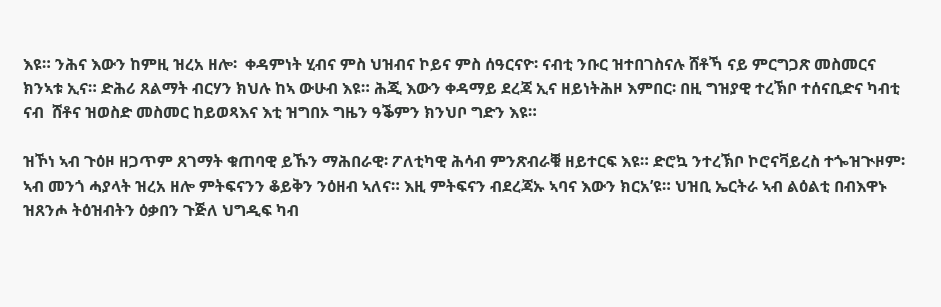እዩ። ንሕና እውን ከምዚ ዝረአ ዘሎ፡  ቀዳምነት ሂብና ምስ ህዝብና ኮይና ምስ ሰዓርናዮ፡ ናብቲ ንቡር ዝተበገስናሉ ሸቶኻ ናይ ምርግጋጽ መስመርና ክንኣቱ ኢና። ድሕሪ ጸልማት ብርሃን ክህሉ ከኣ ውሁብ እዩ። ሕጂ እውን ቀዳማይ ደረጃ ኢና ዘይነትሕዞ እምበር፡ በዚ ግዝያዊ ተረኽቦ ተሰናቢድና ካብቲ ናብ  ሸቶና ዝወስድ መስመር ከይወጻእና እቲ ዝግበኦ ግዜን ዓቕምን ክንህቦ ግድን እዩ።

ዝኾነ ኣብ ጉዕዞ ዘጋጥም ጸገማት ቁጠባዊ ይኹን ማሕበራዊ፡ ፖለቲካዊ ሕሳብ ምንጽብራቑ ዘይተርፍ እዩ። ድሮኳ ንተረኽቦ ኮሮናቫይረስ ተጐዝጒዞም፡ ኣብ መንጎ ሓያላት ዝረአ ዘሎ ምትፍናንን ቆይቅን ንዕዘብ ኣለና። እዚ ምትፍናን ብደረጃኡ ኣባና እውን ክርአ’ዩ። ህዝቢ ኤርትራ ኣብ ልዕልቲ በብእዋኑ ዝጸንሖ ትዕዝብትን ዕቃበን ጉጅለ ህግዲፍ ካብ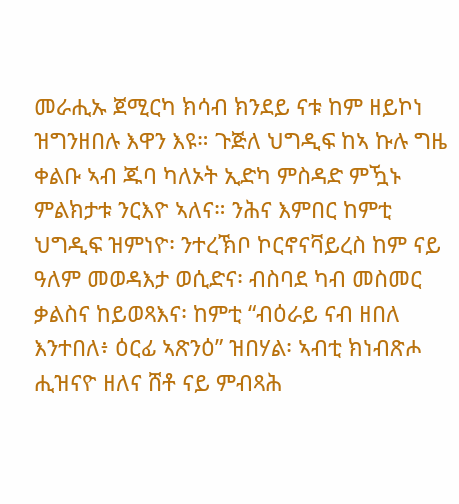መራሒኡ ጀሚርካ ክሳብ ክንደይ ናቱ ከም ዘይኮነ ዝግንዘበሉ እዋን እዩ። ጉጅለ ህግዲፍ ከኣ ኩሉ ግዜ ቀልቡ ኣብ ጁባ ካለኦት ኢድካ ምስዳድ ምዃኑ ምልክታቱ ንርእዮ ኣለና። ንሕና እምበር ከምቲ ህግዲፍ ዝምነዮ፡ ንተረኽቦ ኮርኖናቫይረስ ከም ናይ ዓለም መወዳእታ ወሲድና፡ ብስባደ ካብ መስመር ቃልስና ከይወጻእና፡ ከምቲ “ብዕራይ ናብ ዘበለ እንተበለ፥ ዕርፊ ኣጽንዕ” ዝበሃል፡ ኣብቲ ክነብጽሖ ሒዝናዮ ዘለና ሸቶ ናይ ምብጻሕ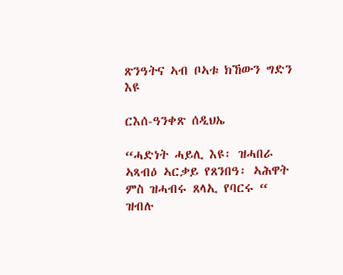ጽንዓትና ኣብ ቦኣቱ ክኸውን ግድን እዩ

ርእሰ-ዓንቀጽ ሰዲህኤ

“ሓድነት ሓይሊ እዩ፡ ዝሓበራ ኣጻብዕ ኣርቃይ የጸንበዓ፡ ኣሕዋት ምስ ዝሓብሩ ጸላኢ የባርሩ “ ዝብሉ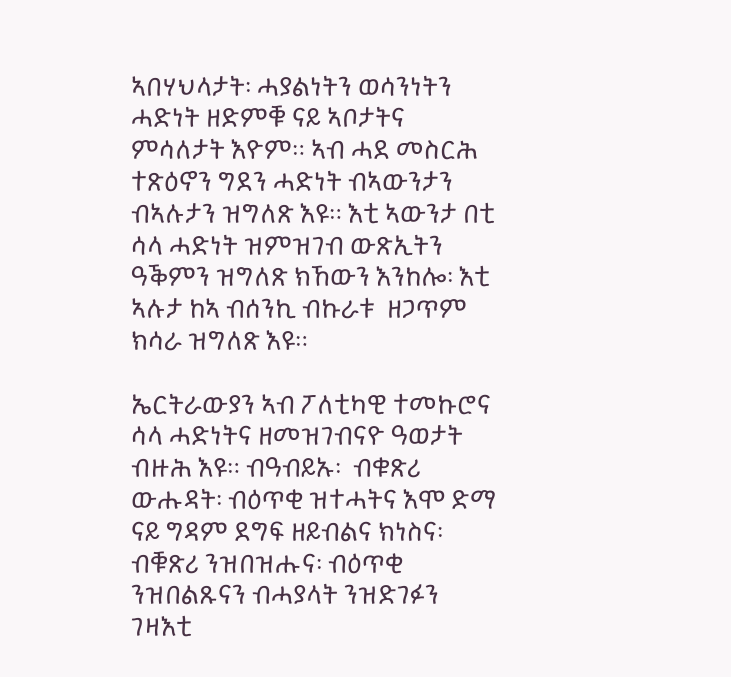ኣበሃህላታት፡ ሓያልነትን ወሳንነትን ሓድነት ዘድምቑ ናይ ኣቦታትና ምሳለታት እዮም። ኣብ ሓደ መስርሕ ተጽዕኖን ግደን ሓድነት ብኣውንታን ብኣሉታን ዝግለጽ እዩ። እቲ ኣውንታ በቲ ሳላ ሓድነት ዝምዝገብ ውጽኢትን ዓቕምን ዝግለጽ ክኸውን እንከሎ፡ እቲ ኣሉታ ከኣ ብሰንኪ ብኩራቱ  ዘጋጥም ክሳራ ዝግለጽ እዩ።

ኤርትራውያን ኣብ ፖለቲካዊ ተመኩሮና ሳላ ሓድነትና ዘመዝገብናዮ ዓወታት ብዙሕ እዩ። ብዓብይኡ፡  ብቁጽሪ ውሑዳት፡ ብዕጥቂ ዝተሓትና እሞ ድማ ናይ ግዳም ደግፍ ዘይብልና ክነስና፡ ብቑጽሪ ንዝበዝሑና፡ ብዕጥቂ ንዝበልጹናን ብሓያላት ንዝድገፉን ገዛእቲ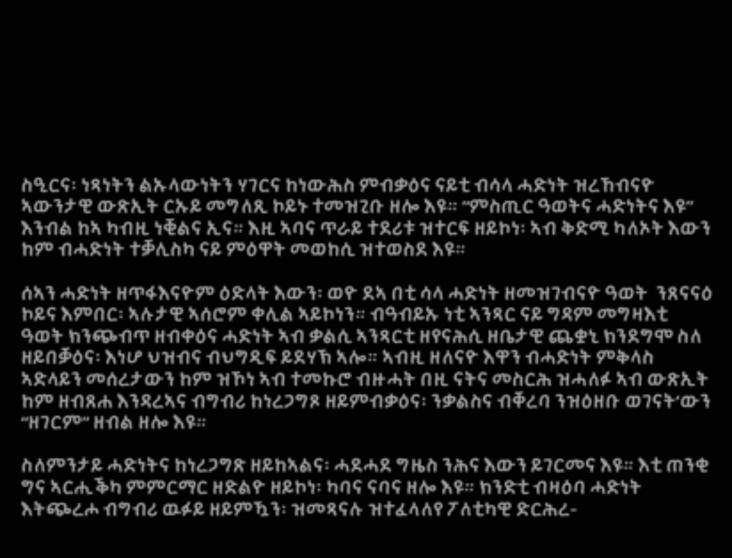ስዒርና፡ ነጻነትን ልኡላውነትን ሃገርና ከነውሕስ ምብቃዕና ናይቲ ብሳላ ሓድነት ዝረኸብናዮ ኣውንታዊ ውጽኢት ርኡይ መግለጺ ኮይኑ ተመዝጊቡ ዘሎ እዩ። “ምስጢር ዓወትና ሓድነትና እዩ” እንብል ከኣ ካብዚ ነቒልና ኢና። እዚ ኣባና ጥራይ ተደሪቱ ዝተርፍ ዘይኮነ፡ ኣብ ቅድሚ ካለኦት እውን ከም ብሓድነት ተቓሊስካ ናይ ምዕዋት መወከሲ ዝተወስደ እዩ።

ሰኣን ሓድነት ዘጥፋእናዮም ዕድላት እውን፡ ወዮ ደኣ በቲ ሳላ ሓድነት ዘመዝገብናዮ ዓወት  ንጸናናዕ ኮይና እምበር፡ ኣሉታዊ ኣሰሮም ቀሊል ኣይኮነን። ብዓብይኡ ነቲ ኣንጻር ናይ ግዳም መግዛእቲ ዓወት ክንጭብጥ ዘብቀዕና ሓድነት ኣብ ቃልሲ ኣንጻርቲ ዘየናሕሲ ዘቤታዊ ጨቋኒ ክንደግሞ ስለ ዘይበቓዕና፡ እነሆ ህዝብና ብህግዲፍ ይደሃኽ ኣሎ። ኣብዚ ዘለናዮ እዋን ብሓድነት ምቅላስ ኣድላይን መሰረታውን ከም ዝኾነ ኣብ ተመኩሮ ብዙሓት በዚ ናትና መስርሕ ዝሓለፉ ኣብ ውጽኢት ከም ዘብጸሐ እንዳረኣና ብግብሪ ከነረጋግጾ ዘይምብቃዕና፡ ንቃልስና ብቐረባ ንዝዕዘቡ ወገናት’ውን “ዘገርም” ዘብል ዘሎ እዩ።

ስለምንታይ ሓድነትና ከነረጋግጽ ዘይከኣልና፡ ሓደሓደ ግዜስ ንሕና እውን ይገርመና እዩ። እቲ ጠንቂ ግና ኣርሒቕካ ምምርማር ዘድልዮ ዘይኮነ፡ ካባና ናባና ዘሎ እዩ። ክንድቲ ብዛዕባ ሓድነት እትጭረሖ ብግብሪ ዉፉይ ዘይምዃን፡ ዝመጻናሉ ዝተፈላለየ ፖለቲካዊ ድርሕረ-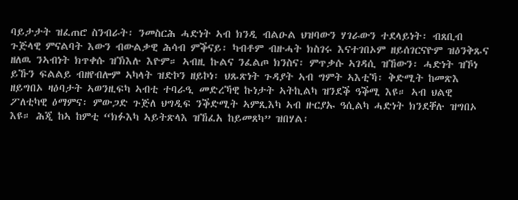ባይታታት ዝፈጠሮ ስንብራት፡ ንመስርሕ ሓድነት ኣብ ክንዲ ብልዑል ህዝባውን ሃገራውን ተደላይነት፡ ብጸቢብ ጉጅላዊ ምናልባት እውን ብውልቃዊ ሕሳብ ምቕናይ፡ ካብቶም ብዙሓት ክስገሩ እናተገበኦም ዘይሰገርናዮም ዝዕንቅጹና ዘለዉ ንኣብነት ክጥቀሱ ዝኽእሉ እዮም። ኣብዚ ኩልና ንፈልጦ ክንስና፡ ምጥቃሱ ኣገዳሲ ዝኸውን፡ ሓድነት ዝኾነ ይኹን ፍልልይ ብዘየብሎም ኣካላት ዝድኮን ዘይኮነ፡ ህጹጽነት ጉዳያት ኣብ ግምት ኣእቲኻ፡ ቅድሚት ከመጽእ ዘይግበኦ ዛዕባታት ኣወንዚፍካ ኣብቲ ተባራዒ መድረኻዊ ኩነታት ኣትኪልካ ዝንደቕ ዓቕሚ እዩ። ኣብ ህልዊ ፖለቲካዊ ዕማምና፡ ምውጋድ ጉጅለ ህግዲፍ ንቕድሚት ኣምጺእካ ኣብ ዙርያኡ ዓሲልካ ሓድነት ክንደቐሉ ዝግበኦ እዩ። ሕጂ ከኣ ከምቲ “ክፉእካ ኣይትጽላእ ዝኸፈአ ከይመጸካ” ዝበሃል፡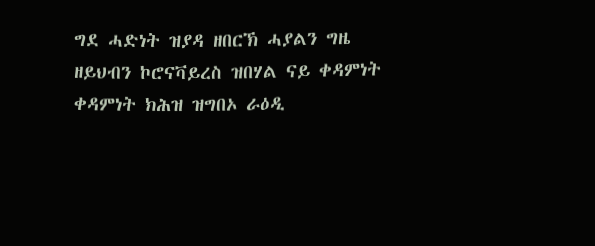ግደ ሓድነት ዝያዳ ዘበርኽ ሓያልን ግዜ ዘይህብን ኮሮናቫይረስ ዝበሃል ናይ ቀዳምነት ቀዳምነት ክሕዝ ዝግበኦ ራዕዲ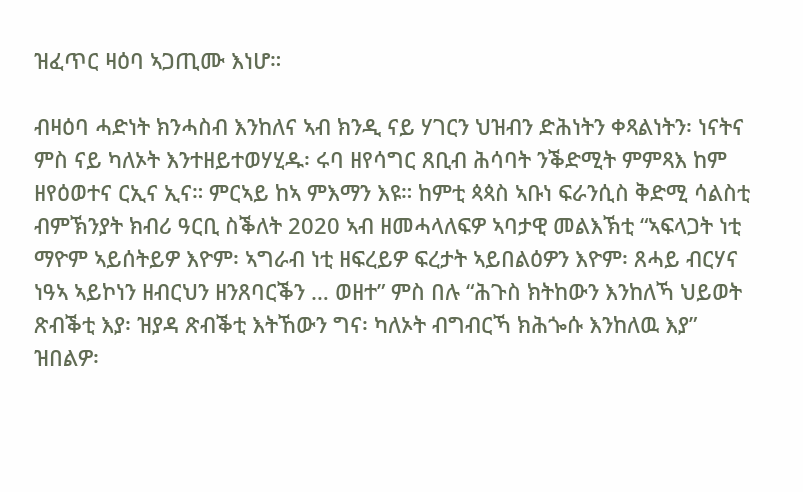ዝፈጥር ዛዕባ ኣጋጢሙ እነሆ።

ብዛዕባ ሓድነት ክንሓስብ እንከለና ኣብ ክንዲ ናይ ሃገርን ህዝብን ድሕነትን ቀጻልነትን፡ ነናትና ምስ ናይ ካለኦት እንተዘይተወሃሂዱ፡ ሩባ ዘየሳግር ጸቢብ ሕሳባት ንቕድሚት ምምጻእ ከም ዘየዕወተና ርኢና ኢና። ምርኣይ ከኣ ምእማን እዩ። ከምቲ ጳጳስ ኣቡነ ፍራንሲስ ቅድሚ ሳልስቲ ብምኽንያት ክብሪ ዓርቢ ስቕለት 2020 ኣብ ዘመሓላለፍዎ ኣባታዊ መልእኽቲ “ኣፍላጋት ነቲ ማዮም ኣይሰትይዎ እዮም፡ ኣግራብ ነቲ ዘፍረይዎ ፍረታት ኣይበልዕዎን እዮም፡ ጸሓይ ብርሃና ነዓኣ ኣይኮነን ዘብርህን ዘንጸባርቕን … ወዘተ” ምስ በሉ “ሕጉስ ክትከውን እንከለኻ ህይወት ጽብቕቲ እያ፡ ዝያዳ ጽብቕቲ እትኸውን ግና፡ ካለኦት ብግብርኻ ክሕጐሱ እንከለዉ እያ” ዝበልዎ፡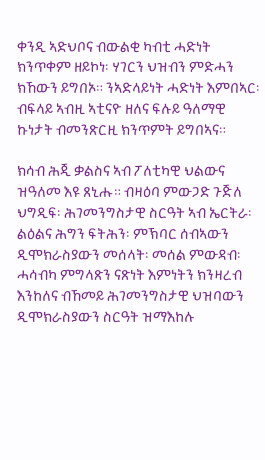ቀንዲ ኣድህቦና ብውልቂ ካብቲ ሓድነት  ክንጥቀም ዘይኮነ፡ ሃገርን ህዝብን ምድሓን ክኸውን ይግበኦ። ንኣድላይነት ሓድነት እምበኣር፡ ብፍላይ ኣብዚ ኣቲናዮ ዘለና ፍሉይ ዓለማዊ ኩነታት ብመንጽርዚ ክንጥምት ይግበኣና።

ክሳብ ሕጂ ቃልስና ኣብ ፖለቲካዊ ህልውና ዝዓለመ እዩ ጸኒሑ። ብዛዕባ ምውጋድ ጉጅለ ህግዲፍ፡ ሕገመንግስታዊ ስርዓት ኣብ ኤርትራ፡ ልዕልና ሕግን ፍትሕን፡ ምኽባር ሰብኣውን ዲሞክራስያውን መሰላት፡ መሰል ምውዳብ፡ ሓሳብካ ምግላጽን ናጽነት እምነትን ክንዛረብ እንከለና ብኸመይ ሕገመንግስታዊ ህዝባውን ዲሞክራስያውን ስርዓት ዝማእከሉ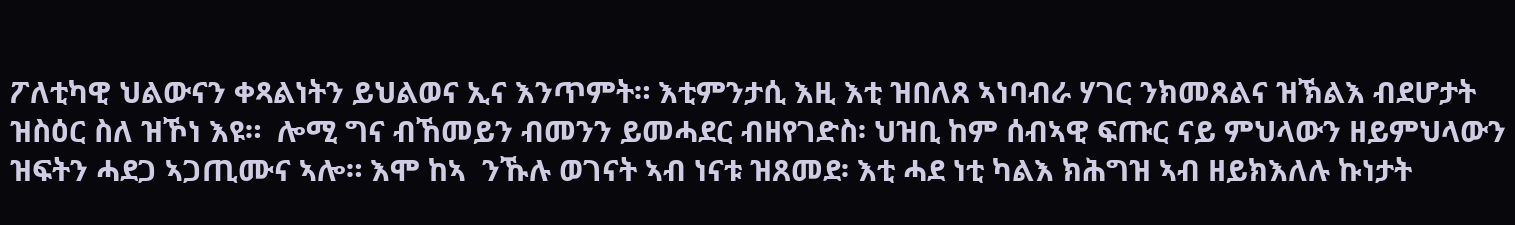ፖለቲካዊ ህልውናን ቀጻልነትን ይህልወና ኢና እንጥምት። እቲምንታሲ እዚ እቲ ዝበለጸ ኣነባብራ ሃገር ንክመጸልና ዝኽልእ ብደሆታት ዝስዕር ስለ ዝኾነ እዩ።  ሎሚ ግና ብኸመይን ብመንን ይመሓደር ብዘየገድስ፡ ህዝቢ ከም ሰብኣዊ ፍጡር ናይ ምህላውን ዘይምህላውን ዝፍትን ሓደጋ ኣጋጢሙና ኣሎ። እሞ ከኣ  ንኹሉ ወገናት ኣብ ነናቱ ዝጸመደ፡ እቲ ሓደ ነቲ ካልእ ክሕግዝ ኣብ ዘይክእለሉ ኩነታት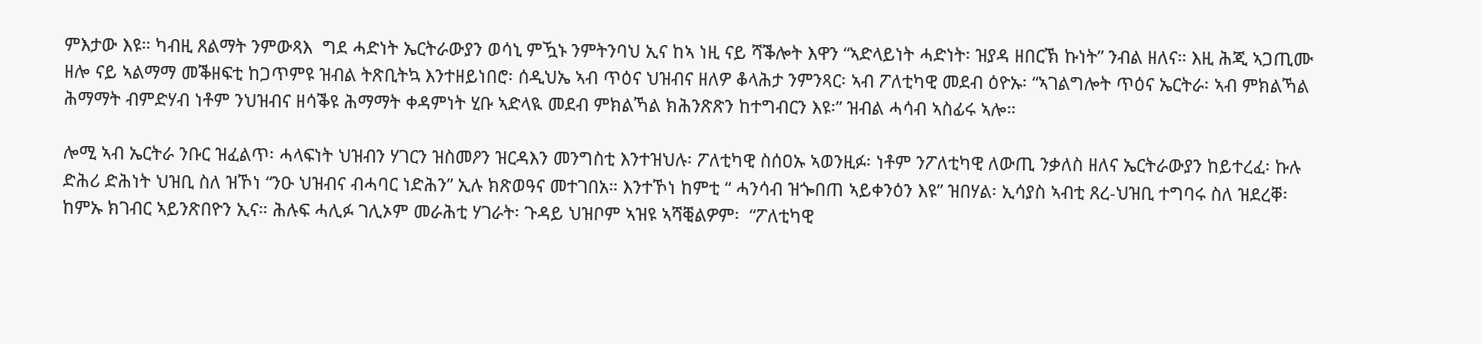ምእታው እዩ። ካብዚ ጸልማት ንምውጻእ  ግደ ሓድነት ኤርትራውያን ወሳኒ ምዃኑ ንምትንባህ ኢና ከኣ ነዚ ናይ ሻቕሎት እዋን “ኣድላይነት ሓድነት፡ ዝያዳ ዘበርኽ ኩነት” ንብል ዘለና። እዚ ሕጂ ኣጋጢሙ ዘሎ ናይ ኣልማማ መቕዘፍቲ ከጋጥምዩ ዝብል ትጽቢትኳ እንተዘይነበሮ፡ ሰዲህኤ ኣብ ጥዕና ህዝብና ዘለዎ ቆላሕታ ንምንጻር፡ ኣብ ፖለቲካዊ መደብ ዕዮኡ፡ “ኣገልግሎት ጥዕና ኤርትራ፡ ኣብ ምክልኻል ሕማማት ብምድሃብ ነቶም ንህዝብና ዘሳቕዩ ሕማማት ቀዳምነት ሂቡ ኣድላዪ መደብ ምክልኻል ክሕንጽጽን ከተግብርን እዩ፡” ዝብል ሓሳብ ኣስፊሩ ኣሎ።

ሎሚ ኣብ ኤርትራ ንቡር ዝፈልጥ፡ ሓላፍነት ህዝብን ሃገርን ዝስመዖን ዝርዳእን መንግስቲ እንተዝህሉ፡ ፖለቲካዊ ስሰዐኡ ኣወንዚፉ፡ ነቶም ንፖለቲካዊ ለውጢ ንቃለስ ዘለና ኤርትራውያን ከይተረፈ፡ ኩሉ ድሕሪ ድሕነት ህዝቢ ስለ ዝኾነ “ንዑ ህዝብና ብሓባር ነድሕን” ኢሉ ክጽወዓና መተገበአ። እንተኾነ ከምቲ “ ሓንሳብ ዝጐበጠ ኣይቀንዕን እዩ” ዝበሃል፡ ኢሳያስ ኣብቲ ጸረ-ህዝቢ ተግባሩ ስለ ዝደረቐ፡ ከምኡ ክገብር ኣይንጽበዮን ኢና። ሕሉፍ ሓሊፉ ገሊኦም መራሕቲ ሃገራት፡ ጉዳይ ህዝቦም ኣዝዩ ኣሻቒልዎም፡  “ፖለቲካዊ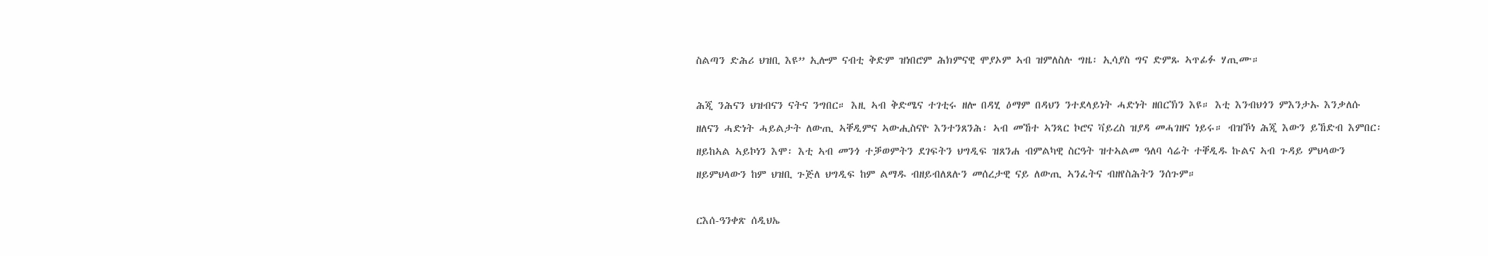ስልጣን ድሕሪ ህዝቢ እዩ” ኢሎም ናብቲ ቅድም ዝነበሮም ሕክምናዊ ሞያኦም ኣብ ዝምለስሉ ግዜ፡ ኢሳያስ ግና ድምጹ ኣጥፊፉ ሃጢሙ።

ሕጂ ንሕናን ህዝብናን ናትና ንግበር። እዚ ኣብ ቅድሜና ተገቲሩ ዘሎ በዳሂ ዕማም በዳህን ንተደላይነት ሓድነት ዘበርኽን እዩ። እቲ እንብህጎን ምእንታኡ እንቃለሱ ዘለናን ሓድነት ሓይልታት ለውጢ ኣቐዲምና ኣውሒስናዮ እንተንጸንሕ፡ ኣብ መኸተ ኣንጻር ኮሮና ቫይረስ ዝያዳ መሓገዘና ነይሩ። ብዝኾነ ሕጂ እውን ይኸድብ እምበር፡ ዘይከኣል ኣይኮነን እሞ፡ እቲ ኣብ መንጎ ተቓወምትን ደገፍትን ህግዲፍ ዝጸንሐ ብምልካዊ ስርዓት ዝተኣልመ ዓለባ ሳሬት ተቐዲዱ ኩልና ኣብ ጉዳይ ምህላውን ዘይምህላውን ከም ህዝቢ ጉጅለ ህግዲፍ ከም ልማዱ ብዘይብለጸሉን መሰረታዊ ናይ ለውጢ ኣንፈትና ብዘየስሕትን ንሰጉም።

ርእሰ-ዓንቀጽ ሰዲህኤ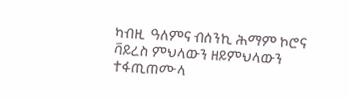ካብዚ  ዓለምና ብሰንኪ ሕማም ኮሮና ቫይረስ ምህላውን ዘይምህላውን ተፋጢጠሙላ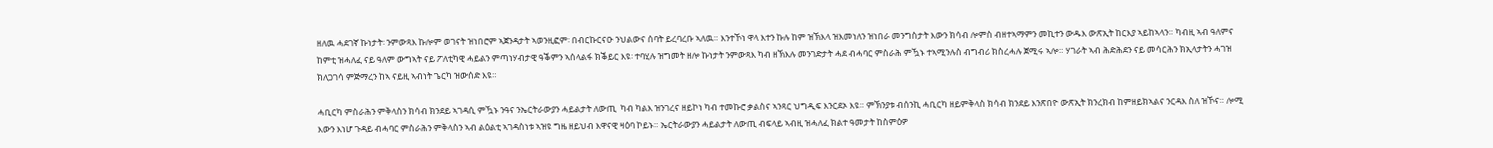ዘለዉ ሓደገኛ ኩነታት፡ ንምውጻእ ኩሎም ወገናት ዝነበሮም ኣጀንዳታት ኣወንዚፎም፡ በብርኩርናዑ ንህልውና ሰባት ይረባረቡ ኣለዉ። እንተኾነ ዋላ እተን ኩሉ ከም ዝኽእላ ዝእመነለን ዝነበራ መንግስታት እውን ክሳብ ሎምስ ብዘተኣማምን መኪተን ውዱእ ውጽኢት ከርእያ ኣይከኣላን። ካብዚ ኣብ ዓለምና ከምቲ ዝሓለፈ ናይ ዓለም ውግኣት ናይ ፖለቲካዊ ሓይልን ምጣነሃብታዊ ዓቕምን ኣሰላልፋ ክቕይር እዩ፡ ተባሂሉ ዝግመት ዘሎ ኩነታት ንምውጻእ ካብ ዘኽእሉ መንገድታት ሓደ ብሓባር ምስራሕ ምዃኑ ተኣሚንሉስ ብግብሪ ክስረሓሉ ጀሚሩ ኣሎ። ሃገራት ኣብ ሕድሕደን ናይ መሳርሕን ክኢላታትን ሓገዝ ክለጋገሳ ምጅማረን ከኣ ናይዚ ኣብነት ጌርካ ዝውሰድ እዩ።

ሓቢርካ ምስራሕን ምቅላስን ክሳብ ክንደይ ኣገዳሲ ምዃኑ ንዓና ንኤርትራውያን ሓይልታት ለውጢ  ካብ ካልእ ዝንገረና ዘይኮነ ካብ ተመኩሮ ቃልስና ኣንጻር ህግዲፍ እንርደኦ እዩ። ምኽንያቱ ብሰንኪ ሓቢርካ ዘይምቅላስ ክሳብ ክንደይ እንጽበዮ ውጽኢት ክንረክብ ከምዘይክኣልና ንርዳእ ስለ ዝኾና። ሎሚ እውን እነሆ ጉዳይ ብሓባር ምስራሕን ምቅላስን ኣብ ልዕልቲ ኣገዳስነቱ ኣዝዩ ግዜ ዘይህብ እዋናዊ ዛዕባ ኮይኑ። ኤርትራውያን ሓይልታት ለውጢ ብፍላይ ኣብዚ ዝሓለፈ ክልተ ዓመታት ከስምዕዎ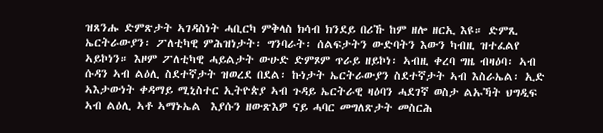ዝጸንሑ ድምጽታት ኣገዳስነት ሓቢርካ ምቅላስ ክሳብ ክንደይ በሪኹ ከም ዘሎ ዘርኢ እዩ። ድምጺ ኤርትራውያን፡ ፖለቲካዊ ምሕዝነታት፡ ግንባራት፡ ሰልፍታትን ውድባትን እውን ካብዚ ዝተፈልየ ኣይኮነን። እዞም ፖለቲካዊ ሓይልታት ውሁድ ድምጾም ጥራይ ዘይኮነ፡ ኣብዚ ቀረባ ግዜ ብዛዕባ፡ ኣብ ሱዳን ኣብ ልዕሊ ስደተኛታት ዝወረደ በደል፡ ኩነታት ኤርትራውያን ስደተኛታት ኣብ እስራኤል፡ ኢድ ኣእታውነት ቀዳማይ ሚኒስተር ኢትዮጵያ ኣብ ጉዳይ ኤርትራዊ ዛዕባን ሓደገኛ ወስታ ልኡኻት ህግዲፍ ኣብ ልዕሊ ኣቶ ኣማኑኤል  እያሱን ዘውጽእዎ ናይ ሓባር መግለጽታት መስርሕ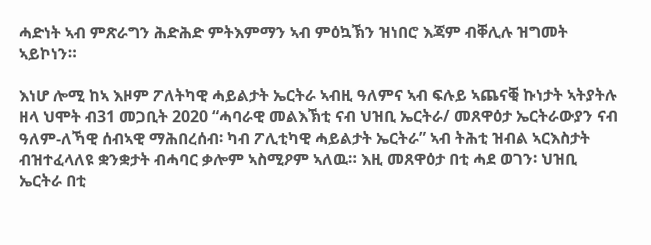ሓድነት ኣብ ምጽራግን ሕድሕድ ምትእምማን ኣብ ምዕኳኽን ዝነበሮ እጃም ብቐሊሉ ዝግመት ኣይኮነን።

እነሆ ሎሚ ከኣ እዞም ፖለትካዊ ሓይልታት ኤርትራ ኣብዚ ዓለምና ኣብ ፍሉይ ኣጨናቒ ኩነታት ኣትያትሉ ዘላ ህሞት ብ31 መጋቢት 2020 “ሓባራዊ መልእኽቲ ናብ ህዝቢ ኤርትራ/ መጸዋዕታ ኤርትራውያን ናብ ዓለም-ለኻዊ ሰብኣዊ ማሕበረሰብ፡ ካብ ፖሊቲካዊ ሓይልታት ኤርትራ” ኣብ ትሕቲ ዝብል ኣርእስታት ብዝተፈላለዩ ቋንቋታት ብሓባር ቃሎም ኣስሚዖም ኣለዉ። እዚ መጸዋዕታ በቲ ሓደ ወገን፡ ህዝቢ ኤርትራ በቲ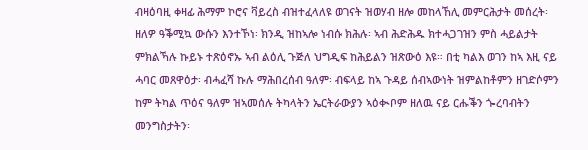ብዛዕባዚ ቀዛፊ ሕማም ኮሮና ቫይረስ ብዝተፈላለዩ ወገናት ዝወሃብ ዘሎ መከላኸሊ መምርሕታት መሰረት፡ ዘለዎ ዓቕሚኳ ውሱን እንተኾነ፡ ክንዲ ዝከኣሎ ነብሱ ክሕሉ፡ ኣብ ሕድሕዱ ክተሓጋገዝን ምስ ሓይልታት ምክልኻሉ ኩይኑ ተጽዕኖኡ ኣብ ልዕሊ ጉጅለ ህግዲፍ ከሕይልን ዝጽውዕ እዩ። በቲ ካልእ ወገን ከኣ እዚ ናይ ሓባር መጸዋዕታ፡ ብሓፈሻ ኩሉ ማሕበረሰብ ዓለም፡ ብፍላይ ከኣ ጉዳይ ሰብኣውነት ዝምልከቶምን ዘገድሶምን ከም ትካል ጥዕና ዓለም ዝኣመሰሉ ትካላትን ኤርትራውያን ኣዕቊቦም ዘለዉ ናይ ርሑቕን ጐረባብትን መንግስታትን፡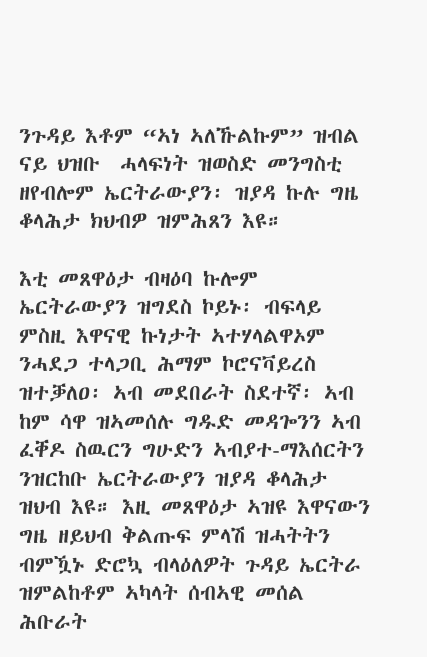ንጉዳይ እቶም “ኣነ ኣለኹልኩም” ዝብል ናይ ህዝቡ  ሓላፍነት ዝወስድ መንግስቲ ዘየብሎም ኤርትራውያን፡ ዝያዳ ኩሉ ግዜ ቆላሕታ ክህብዎ ዝምሕጸን እዩ።

እቲ መጸዋዕታ ብዛዕባ ኩሎም ኤርትራውያን ዝግደስ ኮይኑ፡ ብፍላይ ምስዚ እዋናዊ ኩነታት ኣተሃላልዋኦም ንሓደጋ ተላጋቢ ሕማም ኮሮናቫይረስ ዝተቓለዐ፡ ኣብ መደበራት ስደተኛ፡ ኣብ ከም ሳዋ ዝኣመሰሉ ግዱድ መዳጐንን ኣብ ፈቐዶ ስዉርን ግሁድን ኣብያተ-ማእሰርትን ንዝርከቡ ኤርትራውያን ዝያዳ ቆላሕታ ዝህብ እዩ። እዚ መጸዋዕታ ኣዝዩ እዋናውን ግዜ ዘይህብ ቅልጡፍ ምላሽ ዝሓትትን ብምዃኑ ድሮኳ ብላዕለዎት ጉዳይ ኤርትራ ዝምልከቶም ኣካላት ሰብኣዊ መሰል ሕቡራት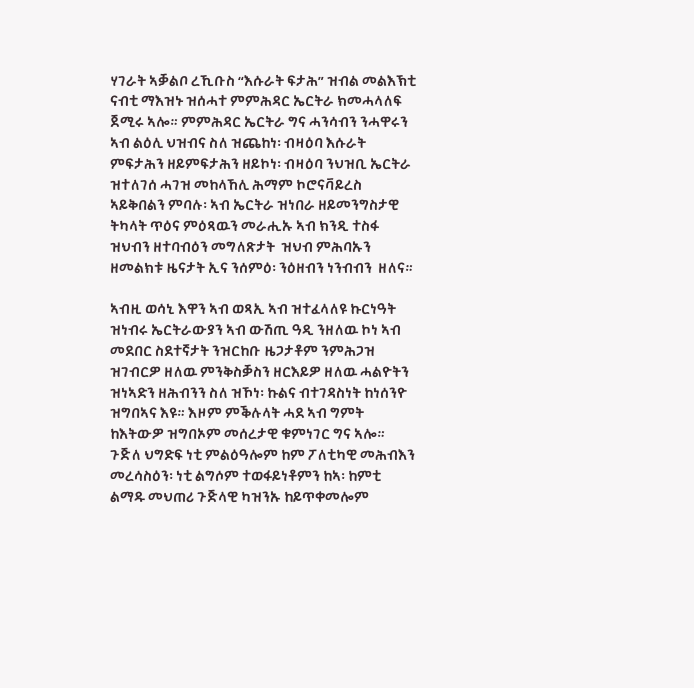ሃገራት ኣቓልቦ ረኺቡስ “እሱራት ፍታሕ” ዝብል መልእኽቲ ናብቲ ማእዝኑ ዝሰሓተ ምምሕዳር ኤርትራ ክመሓላለፍ ጀሚሩ ኣሎ። ምምሕዳር ኤርትራ ግና ሓንሳብን ንሓዋሩን ኣብ ልዕሊ ህዝብና ስለ ዝጨከነ፡ ብዛዕባ እሱራት ምፍታሕን ዘይምፍታሕን ዘይኮነ፡ ብዛዕባ ንህዝቢ ኤርትራ ዝተለገሰ ሓገዝ መከላኸሊ ሕማም ኮሮናቫይረስ ኣይቅበልን ምባሉ፡ ኣብ ኤርትራ ዝነበራ ዘይመንግስታዊ ትካላት ጥዕና ምዕጻዉን መራሒኡ ኣብ ክንዲ ተስፋ ዝህብን ዘተባብዕን መግለጽታት  ዝህብ ምሕባኡን ዘመልክቱ ዜናታት ኢና ንሰምዕ፡ ንዕዘብን ነንብብን  ዘለና።

ኣብዚ ወሳኒ እዋን ኣብ ወጻኢ ኣብ ዝተፈላለዩ ኩርነዓት ዝነብሩ ኤርትራውያን ኣብ ውሽጢ ዓዲ ንዘለዉ ኮነ ኣብ መደበር ስደተኛታት ንዝርከቡ ዜጋታቶም ንምሕጋዝ ዝገብርዎ ዘለዉ ምንቅስቓስን ዘርእይዎ ዘለዉ ሓልዮትን ዝነኣድን ዘሕብንን ስለ ዝኾነ፡ ኩልና ብተገዳስነት ከነሰንዮ ዝግበኣና እዩ። እዞም ምቕሉላት ሓደ ኣብ ግምት ከእትውዎ ዝግበኦም መሰረታዊ ቁምነገር ግና ኣሎ።  ጉጅለ ህግድፍ ነቲ ምልዕዓሎም ከም ፖለቲካዊ መሕብእን መረሳስዕን፡ ነቲ ልግሶም ተወፋይነቶምን ከኣ፡ ከምቲ ልማዱ መህጠሪ ጉጅላዊ ካዝንኡ ከይጥቀመሎም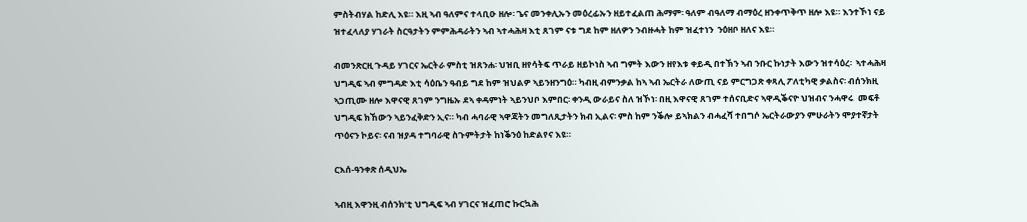ምስትብሃል ከድሊ እዩ። እዚ ኣብ ዓለምና ተላቢዑ ዘሎ፡ ጌና መንቀሊኡን መዕረፊኡን ዘይተፈልጠ ሕማም፡ ዓለም ብዓለማ ብማዕረ ዘንቀጥቅጥ ዘሎ እዩ። እንተኾነ ናይ ዝተፈላለያ ሃገራት ስርዓታትን ምምሕዳራትን ኣብ ኣተሓሕዛ እቲ ጸገም ናቱ ግደ ከም ዘለዎን ንብዙሓት ከም ዝፈተነን  ንዕዘቦ ዘለና እዩ።

ብመንጽርዚ ጉዳይ ሃገርና ኤርትራ ምስቲ ዝጸንሐ፡ ህዝቢ ዘየሳትፍ ጥራይ ዘይኮነስ ኣብ ግምት እውን ዘየእቱ ቀይዲ በተኽን ኣብ ንቡር ኩነታት እውን ዝተሳዕረ፡  ኣተሓሕዛ ህግዲፍ ኣብ ምግዳድ እቲ ሳዕቤን ዓብይ ግደ ከም ዝህልዎ ኣይንዘንግዕ። ካብዚ ብምንቃል ከኣ ኣብ ኤርትራ ለውጢ ናይ ምርግጋጽ ቀጻሊ ፖለቲካዊ ቃልስና፡ ብሰንክዚ ኣጋጢሙ ዘሎ እዋናዊ ጸገም ንግዜኡ ደኣ ቀዳምነት ኣይንህቦ እምበር፡ ቀንዲ ውራይና ስለ ዝኾነ፡ በዚ እዋናዊ ጸገም ተሰናቢድና ኣዋዲቕናዮ ህዝብና ንሓዋሩ  መፍቶ ህግዲፍ ክኸውን ኣይንፈቅድን ኢና። ካብ ሓባራዊ ኣዋጃትን መግለጺታትን ክብ ኢልና፡ ምስ ከም ንቕሎ ይኣክልን ብሓፈሻ ተበግሶ ኤርትራውያን ምሁራትን ሞያተኛታት ጥዕናን ኮይና፡ ናብ ዝያዳ ተግባራዊ ስጉምትታት ከነቕንዕ ከድልየና እዩ።

ርእሰ-ዓንቀጽ ሰዲህኤ

ኣብዚ እዋንዚ ብሰንክ’ቲ ህግዲፍ ኣብ ሃገርና ዝፈጠሮ ኩርኳሕ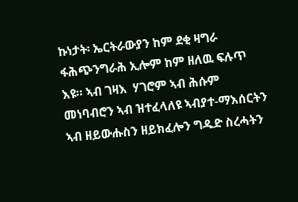ኩነታት፡ ኤርትራውያን ከም ደቂ ዛግራ ፋሕጭንግራሕ ኢሎም ከም ዘለዉ ፍሉጥ እዩ። ኣብ ገዛእ  ሃገሮም ኣብ ሕሱም መነባብሮን ኣብ ዝተፈላለዩ ኣብያተ-ማእሰርትን ኣብ ዘይውሑስን ዘይክፈሎን ግዱድ ስረሓትን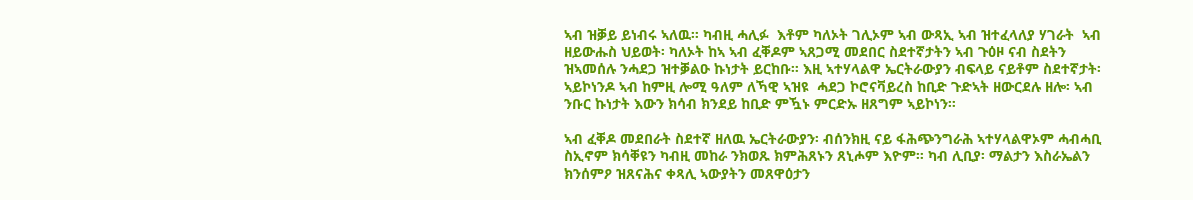ኣብ ዝቓይ ይነብሩ ኣለዉ። ካብዚ ሓሊፉ  እቶም ካለኦት ገሊኦም ኣብ ውጻኢ ኣብ ዝተፈላለያ ሃገራት  ኣብ ዘይውሑስ ህይወት፡ ካለኦት ከኣ ኣብ ፈቐዶም ኣጸጋሚ መደበር ስደተኛታትን ኣብ ጉዕዞ ናብ ስደትን ዝኣመሰሉ ንሓደጋ ዝተቓልዑ ኩነታት ይርከቡ። እዚ ኣተሃላልዋ ኤርትራውያን ብፍላይ ናይቶም ስደተኛታት፡ ኣይኮነንዶ ኣብ ከምዚ ሎሚ ዓለም ለኻዊ ኣዝዩ  ሓደጋ ኮሮናቫይረስ ከቢድ ጉድኣት ዘውርደሉ ዘሎ፡ ኣብ ንቡር ኩነታት እውን ክሳብ ክንደይ ከቢድ ምዃኑ ምርድኡ ዘጸግም ኣይኮነን።

ኣብ ፈቐዶ መደበራት ስደተኛ ዘለዉ ኤርትራውያን፡ ብሰንክዚ ናይ ፋሕጭንግራሕ ኣተሃላልዋኦም ሓብሓቢ ስኢኖም ክሳቐዩን ካብዚ መከራ ንክወጹ ክምሕጸኑን ጸኒሖም እዮም። ካብ ሊቢያ፡ ማልታን እስራኤልን  ክንሰምዖ ዝጸናሕና ቀጻሊ ኣውያትን መጸዋዕታን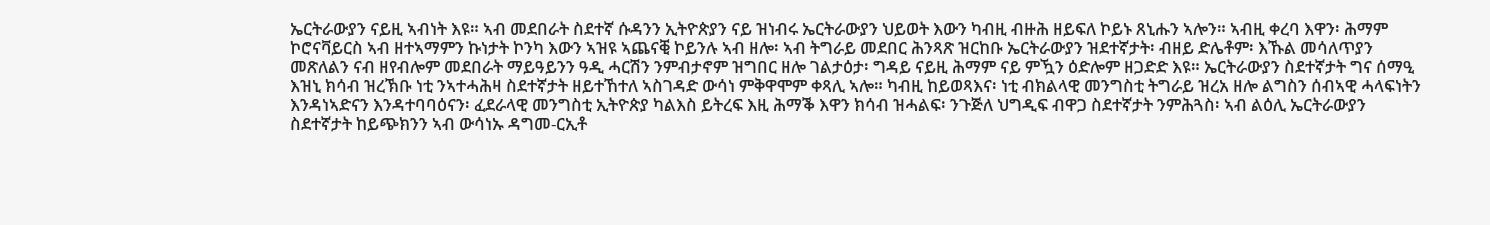ኤርትራውያን ናይዚ ኣብነት እዩ። ኣብ መደበራት ስደተኛ ሱዳንን ኢትዮጵያን ናይ ዝነብሩ ኤርትራውያን ህይወት እውን ካብዚ ብዙሕ ዘይፍለ ኮይኑ ጸኒሑን ኣሎን። ኣብዚ ቀረባ እዋን፡ ሕማም ኮሮናቫይርስ ኣብ ዘተኣማምን ኩነታት ኮንካ እውን ኣዝዩ ኣጨናቒ ኮይንሉ ኣብ ዘሎ፡ ኣብ ትግራይ መደበር ሕንጻጽ ዝርከቡ ኤርትራውያን ዝደተኛታት፡ ብዘይ ድሌቶም፡ እኹል መሳለጥያን መጽለልን ናብ ዘየብሎም መደበራት ማይዓይንን ዓዲ ሓርሽን ንምብታኖም ዝግበር ዘሎ ገልታዕታ፡ ግዳይ ናይዚ ሕማም ናይ ምዃን ዕድሎም ዘጋድድ እዩ። ኤርትራውያን ስደተኛታት ግና ሰማዒ እዝኒ ክሳብ ዝረኽቡ ነቲ ንኣተሓሕዛ ስደተኛታት ዘይተኸተለ ኣስገዳድ ውሳነ ምቅዋሞም ቀጻሊ ኣሎ። ካብዚ ከይወጻእና፡ ነቲ ብክልላዊ መንግስቲ ትግራይ ዝረአ ዘሎ ልግስን ሰብኣዊ ሓላፍነትን እንዳነኣድናን እንዳተባባዕናን፡ ፈደራላዊ መንግስቲ ኢትዮጵያ ካልእስ ይትረፍ እዚ ሕማቕ እዋን ክሳብ ዝሓልፍ፡ ንጉጅለ ህግዲፍ ብዋጋ ስደተኛታት ንምሕጓስ፡ ኣብ ልዕሊ ኤርትራውያን ስደተኛታት ከይጭክንን ኣብ ውሳነኡ ዳግመ-ርኢቶ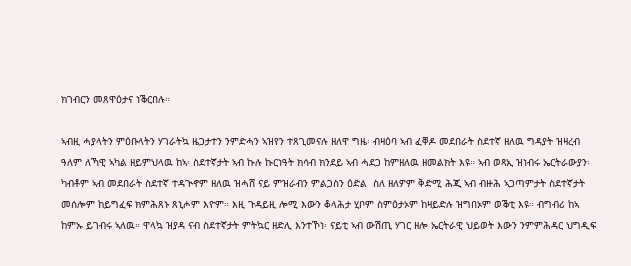ክገብርን መጸዋዕታና ነቕርበሉ።

ኣብዚ ሓያላትን ምዕቡላትን ሃገራትኳ ዜጋታተን ንምድሓን ኣዝየን ተጸጊመናሉ ዘለዋ ግዜ፡ ብዛዕባ ኣብ ፈቐዶ መደበራት ስደተኛ ዘለዉ ግዳያት ዝዛረብ ዓለም ለኻዊ ኣካል ዘይምህላዉ ከኣ፡ ስደተኛታት ኣብ ኩሉ ኩርነዓት ክሳብ ክንደይ ኣብ ሓደጋ ከምዘለዉ ዘመልክት እዩ። ኣብ ወጻኢ ዝነብሩ ኤርትራውያን፡ ካብቶም ኣብ መደበራት ስደተኛ ተዳጒኖም ዘለዉ ዝሓሸ ናይ ምዝራብን ምልጋስን ዕድል  ስለ ዘለዎም ቅድሚ ሕጂ ኣብ ብዙሕ ኣጋጣምታት ስደተኛታት መሰሎም ከይግፈፍ ክምሕጸኑ ጸኒሖም እዮም። እዚ ጉዳይዚ ሎሚ እውን ቆላሕታ ሂቦም ስምዕታኦም ከዛይድሉ ዝግበኦም ወቕቲ እዩ። ብግብሪ ከኣ ከምኡ ይገብሩ ኣለዉ። ዋላኳ ዝያዳ ናብ ስደተኛታት ምትኳር ዘድሊ እንተኾነ፡ ናይቲ ኣብ ውሽጢ ሃገር ዘሎ ኤርትራዊ ህይወት እውን ንምምሕዳር ህግዲፍ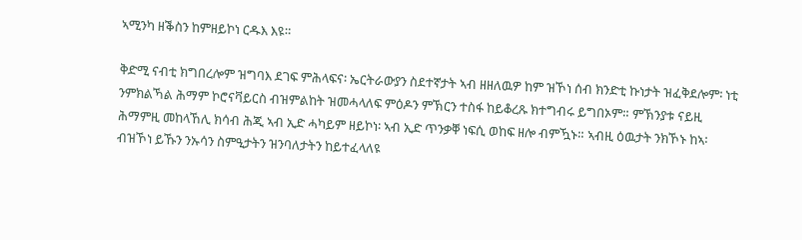ኣሚንካ ዘቕስን ከምዘይኮነ ርዱእ እዩ።

ቅድሚ ናብቲ ክግበረሎም ዝግባእ ደገፍ ምሕላፍና፡ ኤርትራውያን ስደተኛታት ኣብ ዘዘለዉዎ ከም ዝኾነ ሰብ ክንድቲ ኩነታት ዝፈቅደሎም፡ ነቲ ንምክልኻል ሕማም ኮሮናቫይርስ ብዝምልከት ዝመሓላለፍ ምዕዶን ምኽርን ተስፋ ከይቆረጹ ክተግብሩ ይግበኦም። ምኽንያቱ ናይዚ ሕማምዚ መከላኸሊ ክሳብ ሕጂ ኣብ ኢድ ሓካይም ዘይኮነ፡ ኣብ ኢድ ጥንቃቐ ነፍሲ ወከፍ ዘሎ ብምዃኑ። ኣብዚ ዕዉታት ንክኾኑ ከኣ፡ ብዝኾነ ይኹን ንኡሳን ስምዒታትን ዝንባለታትን ከይተፈላለዩ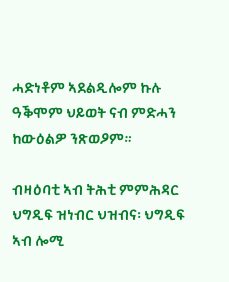ሓድነቶም ኣደልዲሎም ኩሉ ዓቕሞም ህይወት ናብ ምድሓን ከውዕልዎ ንጽወዖም።

ብዛዕባቲ ኣብ ትሕቲ ምምሕዳር ህግዲፍ ዝነብር ህዝብና፡ ህግዲፍ ኣብ ሎሚ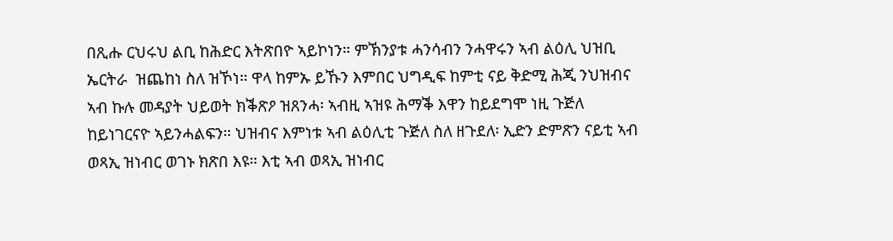በጺሑ ርህሩህ ልቢ ከሕድር እትጽበዮ ኣይኮነን። ምኽንያቱ ሓንሳብን ንሓዋሩን ኣብ ልዕሊ ህዝቢ ኤርትራ  ዝጨከነ ስለ ዝኾነ። ዋላ ከምኡ ይኹን እምበር ህግዲፍ ከምቲ ናይ ቅድሚ ሕጂ ንህዝብና ኣብ ኩሉ መዳያት ህይወት ክቕጽዖ ዝጸንሓ፡ ኣብዚ ኣዝዩ ሕማቕ እዋን ከይደግሞ ነዚ ጉጅለ ከይነገርናዮ ኣይንሓልፍን። ህዝብና እምነቱ ኣብ ልዕሊቲ ጉጅለ ስለ ዘጉደለ፡ ኢድን ድምጽን ናይቲ ኣብ ወጻኢ ዝነብር ወገኑ ክጽበ እዩ። እቲ ኣብ ወጻኢ ዝነብር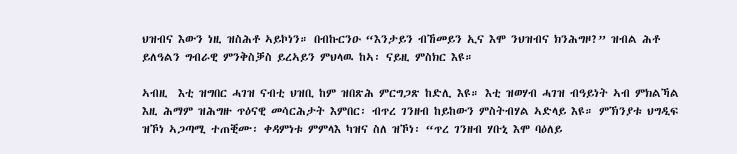ህዝብና እውን ነዚ ዝስሕቶ ኣይኮነን። በብኩርንዑ “እንታይን ብኸመይን ኢና እሞ ንህዝብና ክንሕግዞ?” ዝብል ሕቶ ይለዓልን ግብራዊ ምንቅስቓስ ይረኣይን ምህላዉ ከኣ፡ ናይዚ ምስክር እዩ።

ኣብዚ  እቲ ዝግበር ሓገዝ ናብቲ ህዝቢ ከም ዝበጽሕ ምርግጋጽ ከድሊ እዩ። እቲ ዝወሃብ ሓገዝ ብዓይነት ኣብ ምክልኻል እዚ ሕማም ዝሕግዙ ጥዕናዊ መሳርሕታት እምበር፡ ብጥረ ገንዘብ ከይከውን ምስትብሃል ኣድላይ እዩ። ምኽንያቱ ህግዲፍ ዝኾነ ኣጋጣሚ ተጠቒሙ፡ ቀዳምነቱ ምምላእ ካዝና ስለ ዝኾነ፡ “ጥረ ገንዘብ ሃቡኒ እሞ ባዕለይ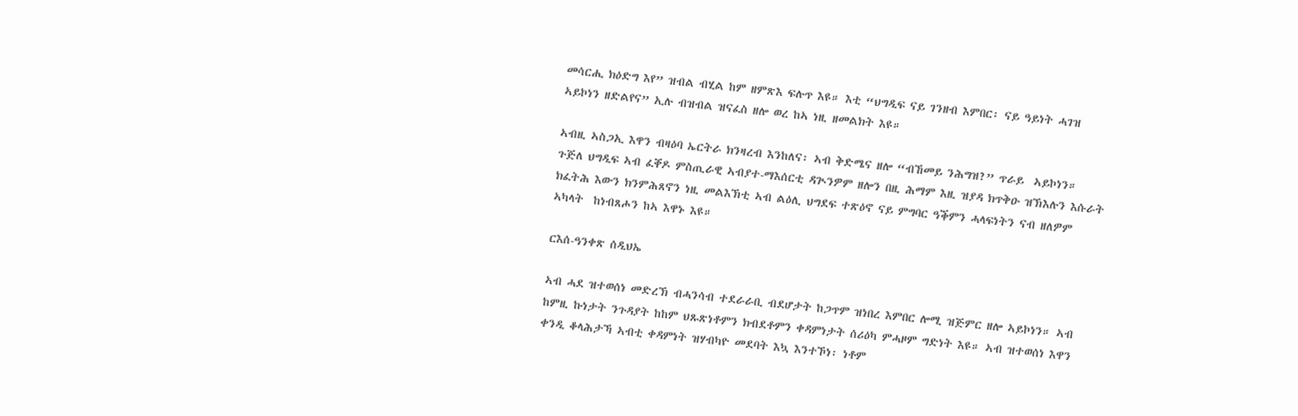መሳርሒ ክዕድግ እየ” ዝብል ብሂል ከም ዘምጽእ ፍሉጥ እዩ። እቲ “ህግዲፍ ናይ ገንዘብ እምበር፡ ናይ ዓይነት ሓገዝ ኣይኮነን ዘድልየና” ኢሉ ብዝብል ዝናፈስ ዘሎ ወረ ከኣ ነዚ ዘመልክት እዩ።

ኣብዚ ኣስጋኢ እዋን ብዛዕባ ኤርትራ ክንዛረብ እንከለና፡ ኣብ ቅድሜና ዘሎ “ብኸመይ ንሕግዝ?” ጥራይ  ኣይኮነን። ጉጅለ ህግዲፍ ኣብ ፈቐዶ ምስጢራዊ ኣብያተ-ማእሰርቲ ዳጒንዎም ዘሎን በዚ ሕማም እዚ ዝያዳ ክጥቅዑ ዝኽእሉን እሱራት ክፈትሕ እውን ክንምሕጸኖን ነዚ መልእኽቲ ኣብ ልዕሊ ህግደፍ ተጽዕኖ ናይ ምግባር ዓቕምን ሓላፍነትን ናብ ዘለዎም ኣካላት  ከነብጸሖን ከኣ እዋኑ እዩ።

ርእሰ-ዓንቀጽ ሰዲህኤ

ኣብ ሓደ ዝተወሰነ መድረኽ ብሓንሳብ ተደራራቢ ብደሆታት ከጋጥም ዝነበረ እምበር ሎሚ ዝጅምር ዘሎ ኣይኮነን። ኣብ ከምዚ ኩነታት ንጉዳያት ከከም ህጹጽነቶምን ክብደቶምን ቀዳምነታት ሰሪዕካ ምሓዞም ግድነት እዩ። ኣብ ዝተወሰነ እዋን ቀንዲ ቆላሕታኻ ኣብቲ ቀዳምነት ዝሃብካዮ መደባት እኳ እንተኾነ፡ ነቶም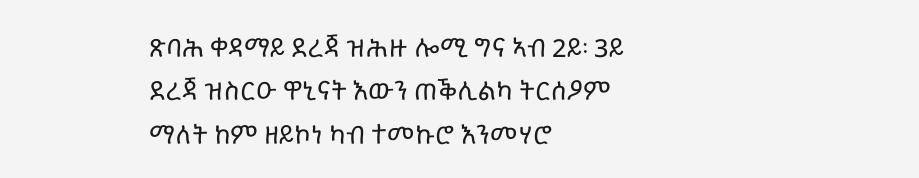ጽባሕ ቀዳማይ ደረጃ ዝሕዙ ሎሚ ግና ኣብ 2ይ፡ 3ይ ደረጃ ዝስርዑ ዋኒናት እውን ጠቕሊልካ ትርሰዖም ማለት ከም ዘይኮነ ካብ ተመኩሮ እንመሃሮ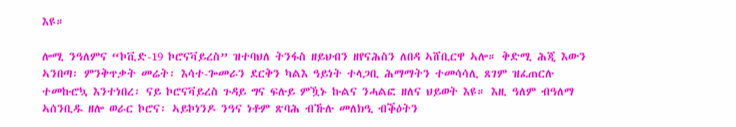እዩ።

ሎሚ ንዓለምና “ኮቪድ-19 ኮሮናቫይረስ” ዝተባህለ ትንፋስ ዘይህብን ዘየናሕስን ለበዳ ኣሸቢርዋ ኣሎ። ቅድሚ ሕጂ እውን ኣንበጣ፡ ምንቅጥቃት መሬት፡ እሳተ-ጐመራን ደርቅን ካልእ ዓይነት ተላጋቢ ሕማማትን ተመሳሳሊ ጸገም ዝፈጠርሉ ተመኩሮኳ እንተነበረ፡ ናይ ኮሮናቫይረስ ጉዳይ ግና ፍሉይ ምዃኑ ኩልና ንሓልፎ ዘለና ህይወት እዩ። እዚ ዓለም ብዓለማ ኣሰንቢዱ ዘሎ ወራር ኮሮና፡ ኣይኮነንዶ ንዓና ነቶም ጽባሕ ብኹሉ መለክዒ ብቕዕትን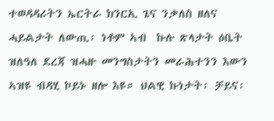ተወዳዳሪትን ኤርትራ ክንርኢ ጌና ንቃለስ ዘለና ሓይልታት ለውጢ፡ ነቶም ኣብ  ኩሉ ጽላታት ዕቤት ዝለዓለ ደረጃ ዝሓዙ መንግስታትን መራሕተንን እውን ኣዝዩ ብዳሂ ኮይኑ ዘሎ እዩ። ህልዊ ኩነታት፡ ቻይና፡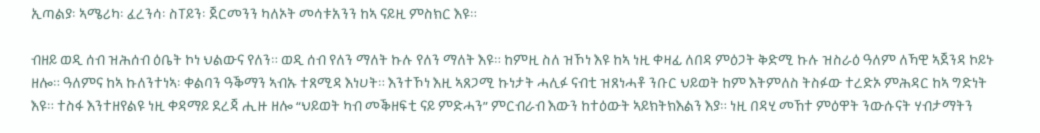ኢጣልያ፡ ኣሜሪካ፡ ፈረንሳ፡ ስፐይን፡ ጀርመንን ካለኦት መሳቱአንን ከኣ ናይዚ ምስክር እዩ።

ብዘይ ወዲ ሰብ ዝሕሰብ ዕቤት ኮነ ህልውና የለን። ወዲ ሰብ የለን ማለት ኩሉ የለን ማለት እዩ። ከምዚ ስለ ዝኾነ እዩ ከኣ ነዚ ቀዛፊ ለበዳ ምዕጋት ቅድሚ ኩሉ ዝስራዕ ዓለም ለኻዊ ኣጀንዳ ኮይኑ ዘሎ። ዓለምና ከኣ ኩለንተነኣ፡ ቀልባን ዓቕማን ኣብኡ ተጸሚዳ እነሀት። እንተኾነ እዚ ኣጸጋሚ ኩነታት ሓሊፉ ናብቲ ዝጸነሓቶ ንቡር ህይወት ከም እትምለስ ትስፉው ተረድኦ ምሕዳር ከኣ ግድነት እዩ። ተስፋ እንተዘየልዩ ነዚ ቀዳማይ ደረጃ ሒዙ ዘሎ “ህይወት ካብ መቕዘፍቲ ናይ ምድሓን” ምርብራብ እውን ከተዕውት ኣይክትክእልን እያ። ነዚ በዳሂ መኸተ ምዕዋት ንውሱናት ሃብታማትን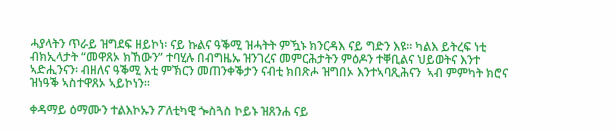ሓያላትን ጥራይ ዝግደፍ ዘይኮነ፡ ናይ ኩልና ዓቕሚ ዝሓትት ምዃኑ ክንርዳእ ናይ ግድን እዩ። ካልእ ይትረፍ ነቲ ብክኢላታት “መዋጸኦ ክኸውን” ተባሂሉ በብግዜኡ ዝንገረና መምርሕታትን ምዕዶን ተቐቢልና ህይወትና እንተ ኣድሒንናን፡ ብዘለና ዓቕሚ እቲ ምኽርን መጠንቀቕታን ናብቲ ክበጽሖ ዝግበኦ እንተኣባጺሕናን  ኣብ ምምካት ክሮና ዝነዓቕ ኣስተዋጸኦ ኣይኮነን።

ቀዳማይ ዕማሙን ተልእኮኡን ፖለቲካዊ ጐስጓስ ኮይኑ ዝጸንሐ ናይ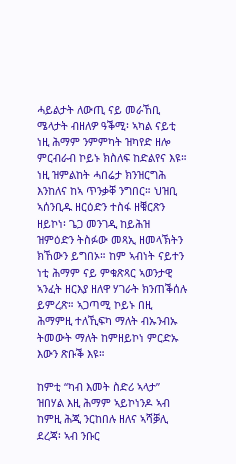ሓይልታት ለውጢ ናይ መራኸቢ ሜላታት ብዘለዎ ዓቕሚ፡ ኣካል ናይቲ ነዚ ሕማም ንምምካት ዝካየድ ዘሎ ምርብራብ ኮይኑ ክስለፍ ከድልየና እዩ። ነዚ ዝምልከት ሓበሬታ ክንዝርግሕ እንከለና ከኣ ጥንቃቐ ንግበር። ህዝቢ ኣሰንቢዱ ዘርዕድን ተስፋ ዘቑርጽን ዘይኮነ፡ ጌጋ መንገዲ ከይሕዝ ዝምዕድን ትስፉው መጻኢ ዘመላኽትን ክኸውን ይግበኦ። ከም ኣብነት ናይተን ነቲ ሕማም ናይ ምቁጽጻር ኣወንታዊ ኣንፈት ዘርእያ ዘለዋ ሃገራት ክንጠቕሰሉ ይምረጽ። ኣጋጣሚ ኮይኑ በዚ ሕማምዚ ተለኺፍካ ማለት ብኡንብኡ ትመውት ማለት ከምዘይኮነ ምርድኡ እውን ጽቡቕ እዩ።

ከምቲ “ካብ እመት ስድሪ ኣላታ” ዝበሃል እዚ ሕማም ኣይኮነንዶ ኣብ ከምዚ ሕጂ ንርከበሉ ዘለና ኣሻቓሊ ደረጃ፡ ኣብ ንቡር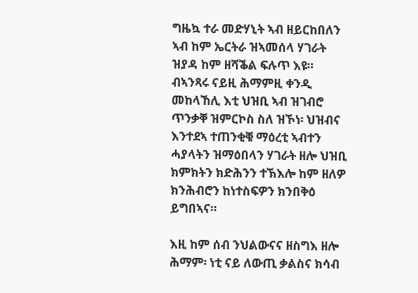ግዜኳ ተራ መድሃኒት ኣብ ዘይርከበለን ኣብ ከም ኤርትራ ዝኣመሰላ ሃገራት ዝያዳ ከም ዘሻቕል ፍሉጥ እዩ። ብኣንጻሩ ናይዚ ሕማምዚ ቀንዲ መከላኸሊ እቲ ህዝቢ ኣብ ዝገብሮ ጥንቃቐ ዝምርኮስ ስለ ዝኾነ፡ ህዝብና እንተደኣ ተጠንቂቑ ማዕረቲ ኣብተን ሓያላትን ዝማዕበላን ሃገራት ዘሎ ህዝቢ ክምክትን ክድሕንን ተኽእሎ ከም ዘለዎ ክንሕብሮን ከነተስፍዎን ክንበቅዕ ይግበኣና።

እዚ ከም ሰብ ንህልውናና ዘስግእ ዘሎ ሕማም፡ ነቲ ናይ ለውጢ ቃልስና ክሳብ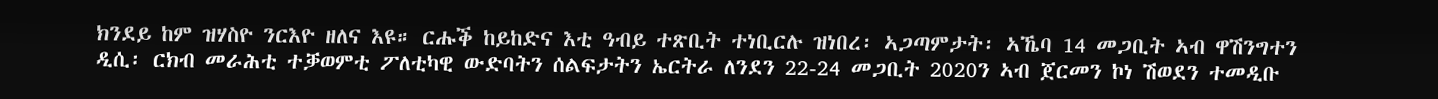ክንደይ ከም ዝሃስዮ ንርእዮ ዘለና እዩ። ርሑቕ ከይከድና እቲ ዓብይ ተጽቢት ተነቢርሉ ዝነበረ፡ ኣጋጣምታት፡ ኣኼባ 14 መጋቢት ኣብ ዋሽንግተን ዲሲ፡ ርክብ መራሕቲ ተቓወምቲ ፖለቲካዊ ውድባትን ሰልፍታትን ኤርትራ ለንደን 22-24 መጋቢት 2020ን ኣብ ጀርመን ኮነ ሽወደን ተመዲቡ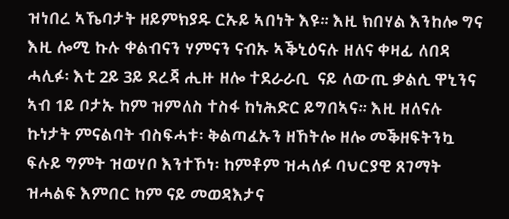ዝነበረ ኣኼባታት ዘይምክያዱ ርኡይ ኣበነት እዩ። እዚ ክበሃል እንከሎ ግና እዚ ሎሚ ኩሉ ቀልብናን ሃምናን ናብኡ ኣቕኒዕናሉ ዘለና ቀዛፊ ለበዳ ሓሊፉ፡ እቲ 2ይ 3ይ ደረጃ ሒዙ ዘሎ ተደራራቢ  ናይ ለውጢ ቃልሲ ዋኒንና ኣብ 1ይ ቦታኡ ከም ዝምለስ ተስፋ ከነሕድር ይግበኣና። እዚ ዘለናሉ ኩነታት ምናልባት ብስፍሓቱ፡ ቅልጣፈኡን ዘኸትሎ ዘሎ መቕዘፍትንኳ ፍሉይ ግምት ዝወሃቦ እንተኾነ፡ ከምቶም ዝሓለፉ ባህርያዊ ጸገማት ዝሓልፍ እምበር ከም ናይ መወዳእታና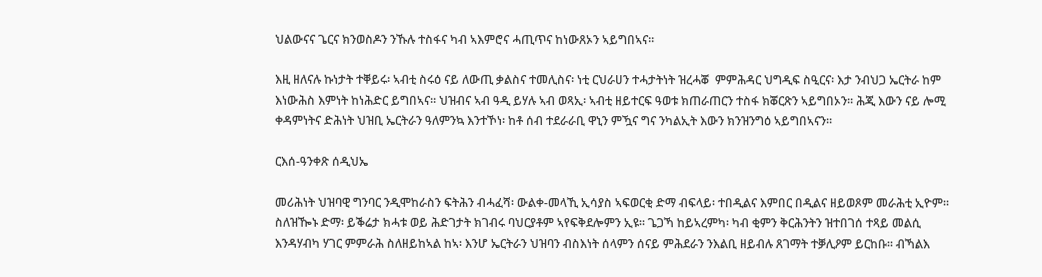ህልውናና ጌርና ክንወስዶን ንኹሉ ተስፋና ካብ ኣእምሮና ሓጢጥና ከነውጸኦን ኣይግበኣና።

እዚ ዘለናሉ ኩነታት ተቐይሩ፡ ኣብቲ ስሩዕ ናይ ለውጢ ቃልስና ተመሊስና፡ ነቲ ርህራሀን ተሓታትነት ዝረሓቖ  ምምሕዳር ህግዲፍ ስዒርና፡ እታ ንብህጋ ኤርትራ ከም እነውሕስ እምነት ከነሕድር ይግበኣና። ህዝብና ኣብ ዓዲ ይሃሉ ኣብ ወጻኢ፡ ኣብቲ ዘይተርፍ ዓወቱ ክጠራጠርን ተስፋ ክቖርጽን ኣይግበኦን። ሕጂ እውን ናይ ሎሚ ቀዳምነትና ድሕነት ህዝቢ ኤርትራን ዓለምንኳ እንተኾነ፡ ከቶ ሰብ ተደራራቢ ዋኒን ምዃና ግና ንካልኢት እውን ክንዝንግዕ ኣይግበኣናን።

ርእሰ-ዓንቀጽ ሰዲህኤ

መሪሕነት ህዝባዊ ግንባር ንዲሞከራስን ፍትሕን ብሓፈሻ፡ ውልቀ-መላኺ ኢሳያስ ኣፍወርቂ ድማ ብፍላይ፡ ተበዲልና እምበር በዲልና ዘይወጾም መራሕቲ ኢዮም። ስለዝዀኑ ድማ፡ ይቕሬታ ክሓቱ ወይ ሕድገታት ክገብሩ ባህርያቶም ኣየፍቅደሎምን ኢዩ። ጌጋኻ ከይኣረምካ፡ ካብ ቂምን ቅርሕንትን ዝተበገሰ ተጻይ መልሲ እንዳሃብካ ሃገር ምምራሕ ስለዘይከኣል ከኣ፡ እንሆ ኤርትራን ህዝባን ብስእነት ሰላምን ሰናይ ምሕደራን ንእልቢ ዘይብሉ ጸገማት ተቓሊዖም ይርከቡ። ብኻልእ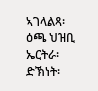ኣገላልጻ፡ ዕጫ ህዝቢ ኤርትራ፡ ድኽነት፡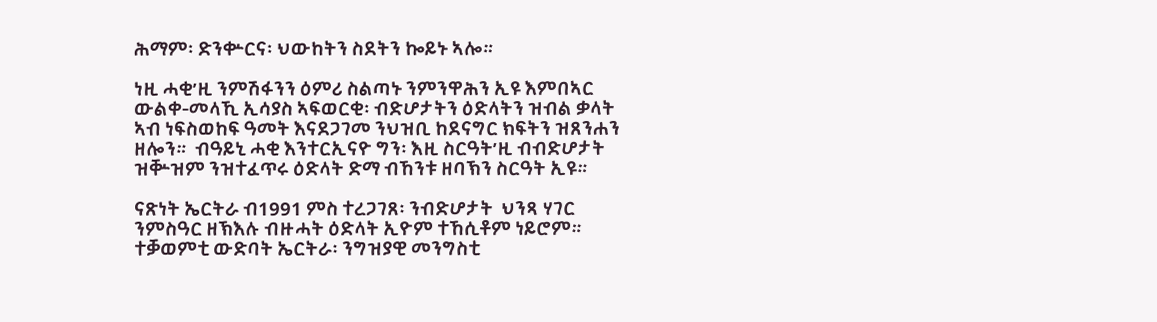ሕማም፡ ድንቍርና፡ ህውከትን ስደትን ኰይኑ ኣሎ።

ነዚ ሓቂ’ዚ ንምሽፋንን ዕምሪ ስልጣኑ ንምንዋሕን ኢዩ እምበኣር ውልቀ-መላኺ ኢሳያስ ኣፍወርቂ፡ ብድሆታትን ዕድላትን ዝብል ቃላት ኣብ ነፍስወከፍ ዓመት እናደጋገመ ንህዝቢ ከደናግር ክፍትን ዝጸንሐን ዘሎን።  ብዓይኒ ሓቂ እንተርኢናዮ ግን፡ እዚ ስርዓት’ዚ ብብድሆታት ዝቝዝም ንዝተፈጥሩ ዕድላት ድማ ብኸንቱ ዘባኽን ስርዓት ኢዩ።

ናጽነት ኤርትራ ብ1991 ምስ ተረጋገጸ፡ ንብድሆታት  ህንጻ ሃገር ንምስዓር ዘኽእሉ ብዙሓት ዕድላት ኢዮም ተኸሲቶም ነይሮም። ተቓወምቲ ውድባት ኤርትራ፡ ንግዝያዊ መንግስቲ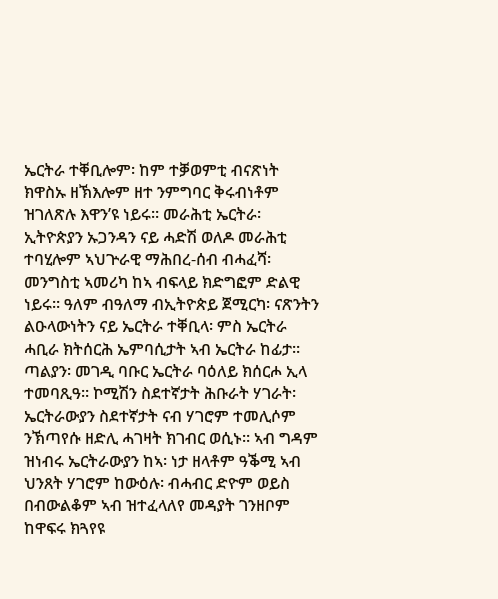ኤርትራ ተቐቢሎም፡ ከም ተቓወምቲ ብናጽነት ክዋስኡ ዘኽእሎም ዘተ ንምግባር ቅሩብነቶም ዝገለጽሉ እዋን’ዩ ነይሩ። መራሕቲ ኤርትራ፡ ኢትዮጵያን ኡጋንዳን ናይ ሓድሽ ወለዶ መራሕቲ ተባሂሎም ኣህጕራዊ ማሕበረ-ሰብ ብሓፈሻ፡ መንግስቲ ኣመሪካ ከኣ ብፍላይ ክድግፎም ድልዊ ነይሩ። ዓለም ብዓለማ ብኢትዮጵይ ጀሚርካ፡ ናጽንትን ልዑላውነትን ናይ ኤርትራ ተቐቢላ፡ ምስ ኤርትራ ሓቢራ ክትሰርሕ ኤምባሲታት ኣብ ኤርትራ ከፊታ። ጣልያን፡ መገዲ ባቡር ኤርትራ ባዕለይ ክሰርሖ ኢላ ተመባጺዓ። ኮሚሽን ስደተኛታት ሕቡራት ሃገራት፡ ኤርትራውያን ስደተኛታት ናብ ሃገሮም ተመሊሶም ንኽጣየሱ ዘድሊ ሓገዛት ክገብር ወሲኑ። ኣብ ግዳም ዝነብሩ ኤርትራውያን ከኣ፡ ነታ ዘላቶም ዓቕሚ ኣብ ህንጸት ሃገሮም ከውዕሉ፡ ብሓብር ድዮም ወይስ በብውልቆም ኣብ ዝተፈላለየ መዳያት ገንዘቦም ከዋፍሩ ክጓየዩ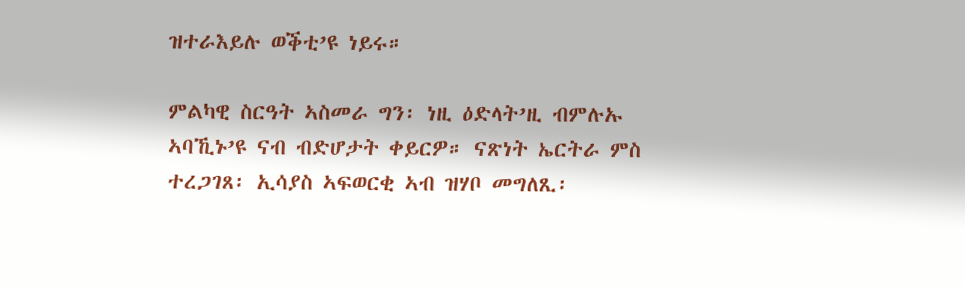ዝተራእይሉ ወቕቲ’ዩ ነይሩ።

ምልካዊ ስርዓት ኣስመራ ግን፡ ነዚ ዕድላት’ዚ ብምሉኡ ኣባኺኑ’ዩ ናብ ብድሆታት ቀይርዎ። ናጽነት ኤርትራ ምስ ተረጋገጸ፡ ኢሳያስ ኣፍወርቂ ኣብ ዝሃቦ መግለጺ፡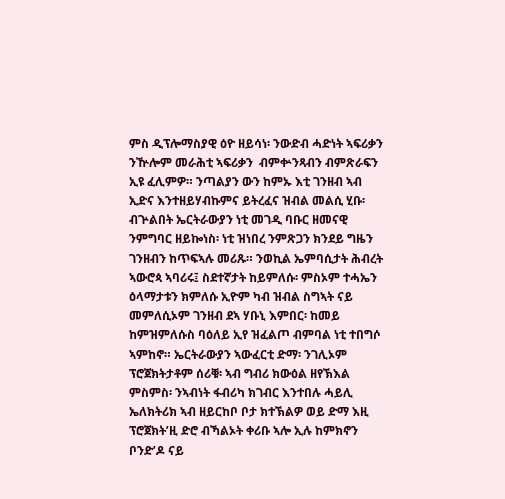ምስ ዲፕሎማስያዊ ዕዮ ዘይሳነ፡ ንውድብ ሓድነት ኣፍሪቃን ንዅሎም መራሕቲ ኣፍሪቃን  ብምቍንጻብን ብምጽራፍን ኢዩ ፈሊምዎ። ንጣልያን ውን ከምኡ እቲ ገንዘብ ኣብ ኢድና እንተዘይሃብኩምና ይትረፈና ዝብል መልሲ ሂቡ፡ ብጕልበት ኤርትራውያን ነቲ መገዲ ባቡር ዘመናዊ ንምግባር ዘይኰነስ፡ ነቲ ዝነበረ ንምጽጋን ክንደይ ግዜን ገንዘብን ከጥፍኣሉ መሪጹ። ንወኪል ኤምባሲታት ሕብረት ኣውሮጳ ኣባሪሩ፤ ስደተኛታት ከይምለሱ፡ ምስኦም ተሓኤን ዕላማታቱን ክምለሱ ኢዮም ካብ ዝብል ስግኣት ናይ መምለሲኦም ገንዘብ ደኣ ሃቡኒ እምበር፡ ከመይ ከምዝምለሱስ ባዕለይ ኢየ ዝፈልጦ ብምባል ነቲ ተበግሶ ኣምከኖ። ኤርትራውያን ኣውፈርቲ ድማ፡ ንገሊኦም ፕሮጀክትታቶም ሰሪቑ፡ ኣብ ግብሪ ክውዕል ዘየኽእል ምስምስ፡ ንኣብነት ፋብሪካ ክገብር እንተበሉ ሓይሊ ኤለክትሪክ ኣብ ዘይርከቦ ቦታ ክተኽልዎ ወይ ድማ እዚ ፕሮጀክት’ዚ ድሮ ብኻልኦት ቀሪቡ ኣሎ ኢሉ ከምክኖን ቦንድ’ዶ ናይ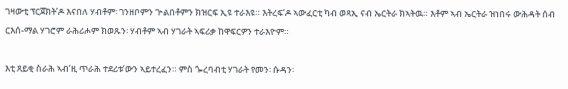ገዛውቲ ፕርጀክት’ዶ እናበለ ሃብቶም፡ ገንዘቦምን ጕልበቶምን ክዝርፍ ኢዩ ተራእዩ። እትረፍ’ዶ ኣውፈርቲ ካብ ወጻኢ ናብ ኤርትራ ክኣትዉ። እቶም ኣብ ኤርትራ ዝነበሩ ውሕዳት ሰብ ርእሰ-ማል ሃገሮም ራሕሪሖም ክወጹን፡ ሃብቶም ኣብ ሃገራት ኣፍሪቃ ከዋፍርዎን ተራእዮም።

እቲ ጸይቂ ስራሕ ኣብ’ዚ ጥራሕ ተደሪቱ’ውን ኣይተረፈን። ምስ ጐረባብቲ ሃገራት የመን፡ ሱዳን፡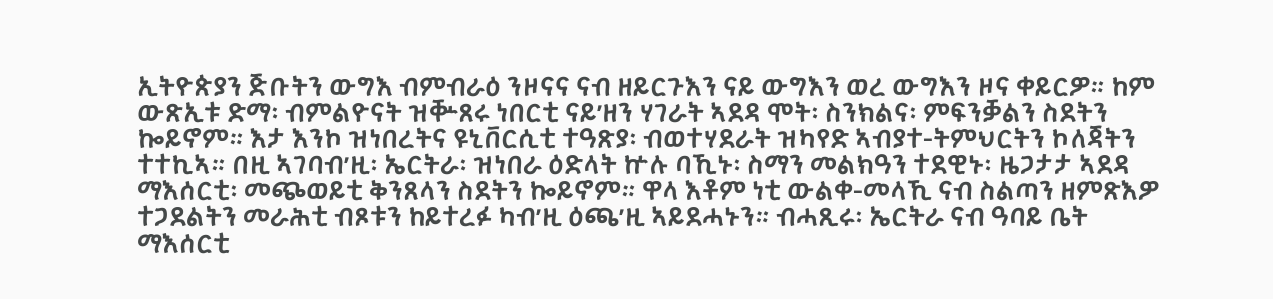ኢትዮጵያን ጅቡትን ውግእ ብምብራዕ ንዞናና ናብ ዘይርጉእን ናይ ውግእን ወረ ውግእን ዞና ቀይርዎ። ከም ውጽኢቱ ድማ፡ ብምልዮናት ዝቝጸሩ ነበርቲ ናይ’ዘን ሃገራት ኣደዳ ሞት፡ ስንክልና፡ ምፍንቓልን ስደትን ኰይኖም። እታ እንኮ ዝነበረትና ዩኒቨርሲቲ ተዓጽያ፡ ብወተሃደራት ዝካየድ ኣብያተ-ትምህርትን ኮለጃትን ተተኪኣ። በዚ ኣገባብ’ዚ፡ ኤርትራ፡ ዝነበራ ዕድላት ኵሉ ባኺኑ፡ ስማን መልክዓን ተደዊኑ፡ ዜጋታታ ኣደዳ ማእሰርቲ፡ መጭወይቲ ቅንጸላን ስደትን ኰይኖም። ዋላ እቶም ነቲ ውልቀ-መላኺ ናብ ስልጣን ዘምጽእዎ ተጋደልትን መራሕቲ ብጾቱን ከይተረፉ ካብ’ዚ ዕጫ’ዚ ኣይደሓኑን። ብሓጺሩ፡ ኤርትራ ናብ ዓባይ ቤት ማእሰርቲ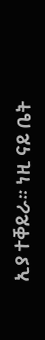ኢያ ተቐይራ። ነዚ ናይ ቤት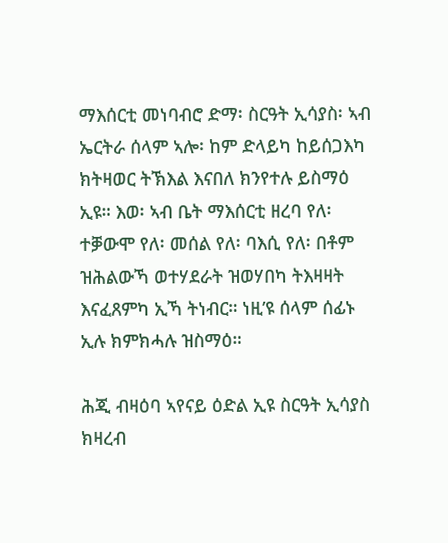ማእሰርቲ መነባብሮ ድማ፡ ስርዓት ኢሳያስ፡ ኣብ ኤርትራ ሰላም ኣሎ፡ ከም ድላይካ ከይሰጋእካ ክትዛወር ትኽእል እናበለ ክንየተሉ ይስማዕ ኢዩ። እወ፡ ኣብ ቤት ማእሰርቲ ዘረባ የለ፡ ተቓውሞ የለ፡ መሰል የለ፡ ባእሲ የለ፡ በቶም ዝሕልውኻ ወተሃደራት ዝወሃበካ ትእዛዛት እናፈጸምካ ኢኻ ትነብር። ነዚ’ዩ ሰላም ሰፊኑ ኢሉ ክምክሓሉ ዝስማዕ።

ሕጂ ብዛዕባ ኣየናይ ዕድል ኢዩ ስርዓት ኢሳያስ ክዛረብ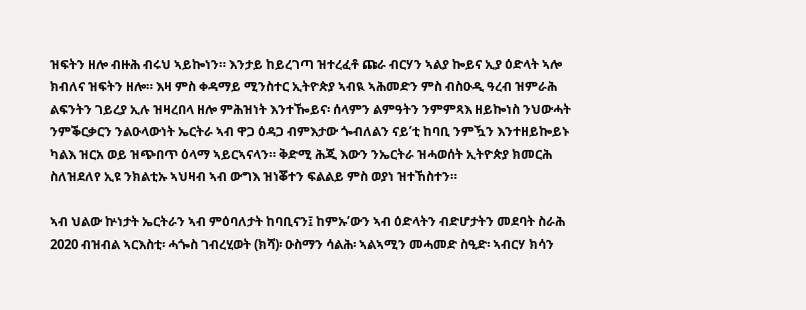ዝፍትን ዘሎ ብዙሕ ብሩህ ኣይኰነን። እንታይ ከይረገጣ ዝተረፈቶ ጩራ ብርሃን ኣልያ ኰይና ኢያ ዕድላት ኣሎ ክብለና ዝፍትን ዘሎ። እዛ ምስ ቀዳማይ ሚንስተር ኢትዮጵያ ኣብዪ ኣሕመድን ምስ ብስዑዲ ዓረብ ዝምራሕ ልፍንትን ገይረያ ኢሉ ዝዛረበላ ዘሎ ምሕዝነት እንተዀይና፡ ሰላምን ልምዓትን ንምምጻእ ዘይኰነስ ንህውሓት ንምቕርቃርን ንልዑላውነት ኤርትራ ኣብ ዋጋ ዕዳጋ ብምእታው ጐብለልን ናይ’ቲ ከባቢ ንምዃን እንተዘይኰይኑ ካልእ ዝርአ ወይ ዝጭበጥ ዕላማ ኣይርኣናላን። ቅድሚ ሕጂ እውን ንኤርትራ ዝሓወሰት ኢትዮጵያ ክመርሕ ስለዝደለየ ኢዩ ንክልቲኡ ኣህዛብ ኣብ ውግእ ዝነቖተን ፍልልይ ምስ ወያነ ዝተኸስተን።

ኣብ ህልው ኵነታት ኤርትራን ኣብ ምዕባለታት ከባቢናን፤ ከምኡ’ውን ኣብ ዕድላትን ብድሆታትን መደባት ስራሕ 2020 ብዝብል ኣርእስቲ፡ ሓጐስ ገብረሂወት (ክሻ)፡ ዑስማን ሳልሕ፡ ኣልኣሚን መሓመድ ስዒድ፡ ኣብርሃ ክሳን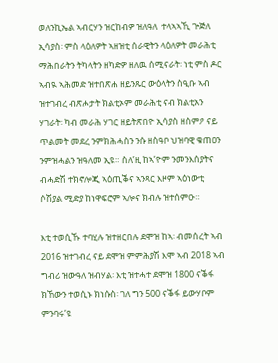ወለንኪኤል ኣብርሃን ዝርከብዎ ዝለዓለ  ተላኣኣኺ ጕጅለ ኢሳያስ፡ ምስ ላዕለዎት ኣዘዝቲ ሰራዊትን ላዕለዎት መራሕቲ ማሕበራትን ትካላትን ዘካድዎ ዘለዉ ሰሚናራት፡ ነቲ ምስ ዶር ኣብዪ ኣሕመድ ዝተበጽሐ ዘይንጹር ውዕላትን ስዒቡ ኣብ ዝተገብረ ብጽሖታት ክልቲኦም መራሕቲ ናብ ክልቲአን ሃገራት፡ ካብ መራሕ ሃገር ዘይትጽበዮ ኢሳያስ ዘስምዖ ናይ ጥልመት መደረ ንምክሕሓስን ንሱ ዘስዓቦ ህዝባዊ ቁጠዐን ንምዝሓልን ዝዓለመ ኢዩ። ስለ’ዚ ከኣ’ዮም ንመንእሰያትና ብሓድሽ ተክኖሎጂ ኣዕጢቕና ኣንጻር እዞም ኣዕነውቲ ሶሽያል ሚድያ ከነዋፍሮም ኣሎና ክብሉ ዝተሰምዑ።

እቲ ተወሲኹ ተባሂሉ ዝተዘርበሉ ደሞዝ ከኣ፡ ብመሰረት ኣብ 2016 ዝተገብረ ናይ ደሞዝ ምምሕያሽ እሞ ኣብ 2018 ኣብ ግብሪ ዝውዓለ ዝብሃል፡ እቲ ዝተሓተ ደሞዝ 1800 ናቕፋ ክኸውን ተወሲኑ ክነሱስ፡ ገለ ግን 500 ናቕፋ ይውሃቦም ምንባሩ’ዩ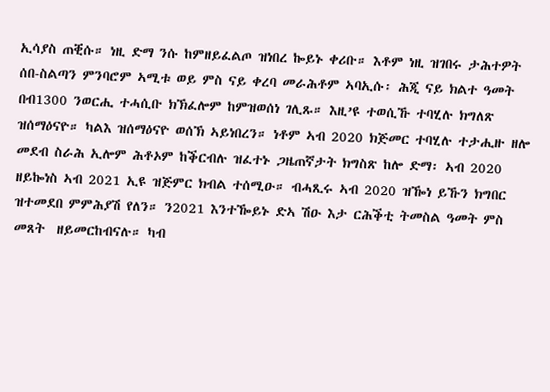ኢሳያስ ጠቒሱ። ነዚ ድማ ንሱ ከምዘይፈልጦ ዝነበረ ኰይኑ ቀሪቡ። እቶም ነዚ ዝገበሩ ታሕተዎት ሰበ-ስልጣን ምንባሮም ኣሚቱ ወይ ምስ ናይ ቀረባ መራሕቶም ኣባኢሱ፡ ሕጂ ናይ ክልተ ዓመት በብ1300 ንወርሒ ተሓሲቡ ክኽፈሎም ከምዝወሰነ ገሊጹ። እዚ’ዩ ተወሲኹ ተባሂሉ ክግለጽ ዝሰማዕናዮ። ካልእ ዝሰማዕናዮ ወሰኽ ኣይነበረን። ነቶም ኣብ 2020 ክጅመር ተባሂሉ ተታሒዙ ዘሎ መደብ ስራሕ ኢሎም ሕቶኦም ከቕርብሉ ዝፈተኑ ጋዜጠኛታት ክግስጽ ከሎ ድማ፡ ኣብ 2020 ዘይኰነስ ኣብ 2021 ኢዩ ዝጅምር ክብል ተሰሚዑ። ብሓጺሩ ኣብ 2020 ዝዀነ ይኹን ክግበር ዝተመደበ ምምሕያሽ የለን። ን2021 እንተዀይኑ ድኣ ሽዑ እታ ርሕቕቲ ትመስል ዓመት ምስ መጸት  ዘይመርከብናሉ። ካብ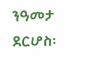ንዓመታ ደርሆስ፡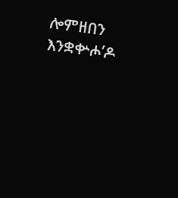ሎምዘበን እንቋቍሖ’ዶ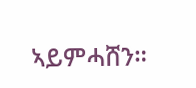ኣይምሓሸን።